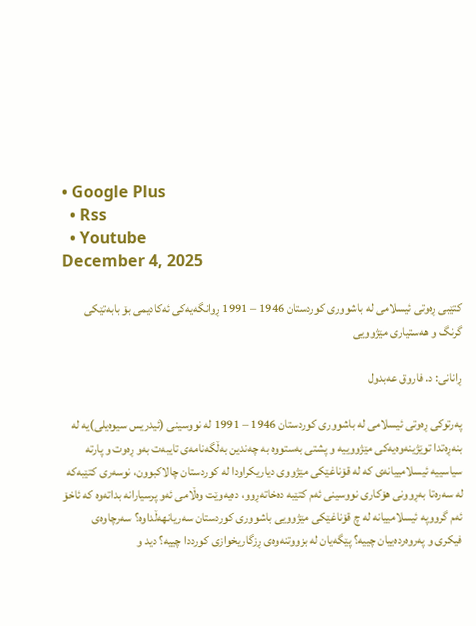• Google Plus
  • Rss
  • Youtube
December 4, 2025

كتێبی ڕه‌وتى ئیسلامی له‌ باشوورى كوردستان 1946 – 1991 ڕوانگه‌یه‌كی ئه‌كادیمی بۆ بابه‌تێكی  گرنگ و هه‌ستیاری مێژوویی

ڕانانی: د. فاروق عه‌بدول

په‌رتوكی ڕه‌وتى ئیسلامی له‌ باشوورى كوردستان 1946 – 1991 لە نووسینی (ئیدریس سیوەیلی)یه‌ له‌ بنه‌ڕه‌تدا توێژینەوەیەکی مێژووییە و پشتی بەستووه‌ بە چەندین بەڵگەنامەی تایبەت بەو ڕەوت و پارتە سیاسییە ئیسلامییانەی کە لە قۆناغێکی مێژووی دیاریکراودا لە کوردستان چالاکبوون، نوسەری کتێبەکە لە سەرەتا بەڕوونی هۆکاری نووسینی ئەم کتێبە دەخاتەڕوو، دەیەوێت وەڵامی ئەو پرسیارانە بداتەوە كه‌ ئاخۆ ئه‌م گرووپه‌ ئیسلامییانه‌ له‌ چ قۆناغێكى مێژوویى باشوورى كوردستان سه‌ریانهه‌ڵداوه‌؟ سه‌رچاوه‌ى فیکرى ‌و په‌روه‌رده‌ییان چییه‌؟ پێگه‌یان له‌ بزووتنه‌وه‌ى ڕزگاریخوازى كورددا چییه‌؟ دید‌ و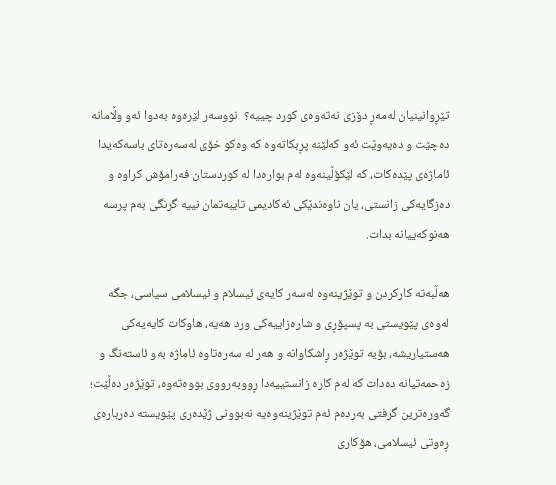تێڕوانینیان له‌مه‌ڕ دۆزى نه‌ته‌وه‌ى كورد چییه‌؟  نووسەر لێره‌وه‌ به‌دوا ئه‌و وڵامانه‌ ده‌چێت و ده‌یه‌وێت ئه‌و كه‌لێنه‌ پڕبكاته‌وه‌ كه‌ وه‌كو خۆی له‌سه‌ره‌تای باسه‌كه‌یدا ئاماژه‌ی پێده‌كات، كه‌ لێكۆڵینه‌وه‌ له‌م بواره‌دا له‌ كوردستان فه‌رامۆش كراوه ‌و ده‌زگایه‌كی زانستی، یان ناوه‌ندێكی ئه‌كادیمی تایبه‌تمان نییه‌ گرنگی به‌م پرسه‌ هه‌نوكه‌ییانه‌ بدات.

هەڵبەتە کارکردن و توێژینەوە لەسەر کایەی ئیسلام و ئیسلامی سیاسی، جگە لەوەی پێویستی بە پسپۆڕی و شارەزاییەکی ورد هەیە، هاوکات کایەیەکی هەستیاریشە، بۆیە توێژەر ڕاشکاوانە و هەر لە سەرەتاوە ئاماژە بەو ئاستەنگ و زەحمەتیانە دەدات کە لەم کارە زانستییەدا ڕووبەرووی بووەتەوە، توێژەر دەڵێت؛ گه‌وره‌ترین گرفتى به‌رده‌م ئه‌م توێژینه‌وه‌یه‌ نه‌بوونى ژێده‌رى پێویسته‌ ده‌رباره‌ى ڕه‌وتى ئیسلامی، هۆكارى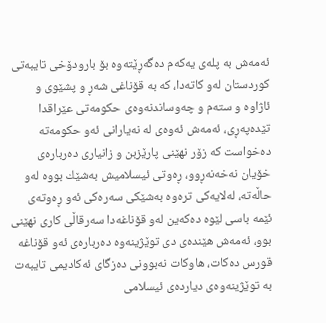ئه‌مه‌ش به‌ پله‌ى یه‌كه‌م ده‌گه‌ڕێته‌وه‌ بۆ بارودۆخى تایبه‌تى كوردستان له‌و كاته‌دا، كه‌ به‌ قۆناغى شه‌ڕ ‌و پشێوى ‌و ئاژاوه ‌‌و سته‌م ‌و چه‌وساندنه‌وه‌ى حكومه‌تى عێراقدا تێده‌په‌ڕى، ئه‌مه‌ش ئه‌وه‌ى له‌ نه‌یارانى ئه‌و حكومه‌ته‌ ده‌خواست كه‌ زۆر نهێنى پارێزبن‌ و زانیارى ده‌رباره‌ى خۆیان نه‌خه‌نه‌ڕوو، ڕه‌وتى ئیسلامیش به‌شێك بووه‌ له‌و حاڵه‌ته‌، له‌لایه‌كى تره‌وه‌ به‌شێكى سه‌ره‌كى ئه‌و ڕه‌وته‌ى ئێمه‌ باسى لێوه‌ ده‌كه‌ین له‌و قۆناغه‌دا سه‌رقاڵى كارى نهێنى بوو، ئه‌مه‌ش هێنده‌ى دى توێژینه‌وه‌ ده‌رباره‌ى ئه‌و قۆناغه‌ قورس ده‌كات، هاوکات نەبوونی ده‌زگاى ئه‌كادیمى تایبه‌ت به‌ توێژینه‌وه‌ى دیارده‌ى ئیسلامی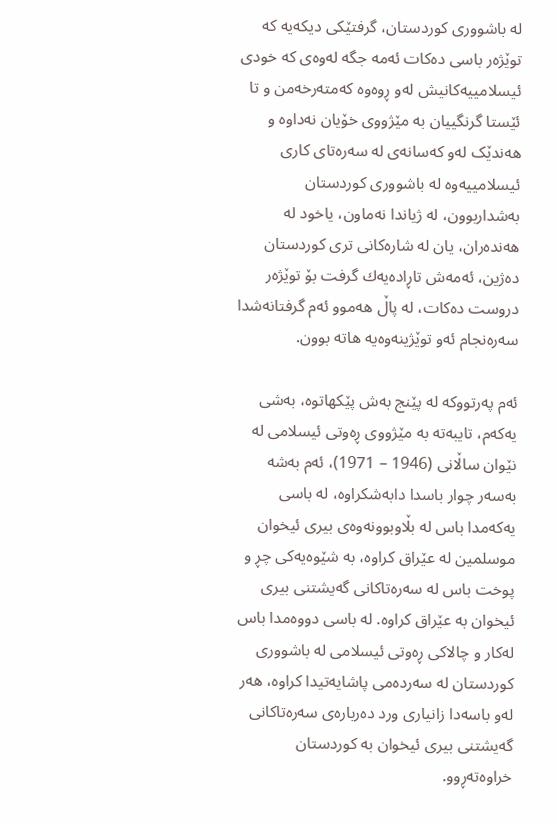له‌ باشوورى كوردستان، گرفتێکی دیکەیە کە توێژەر باسی دەکات ئەمە جگە لەوەی کە خودى ئیسلامییه‌كانیش له‌و ڕوه‌وه‌ كه‌مته‌رخه‌من ‌و تا ئێستا گرنگییان به‌ مێژووى خۆیان نه‌داوه ‌و هه‌ندێک له‌و كه‌سانه‌ى له‌ سه‌ره‌تاى كارى ئیسلامییه‌وه‌ له‌ باشوورى كوردستان به‌شداربوون، له‌ ژیاندا نه‌ماون، یاخود له‌ هەنده‌ران، یان له‌ شاره‌كانى ترى كوردستان ده‌ژین، ئه‌مه‌ش تاڕاده‌یه‌ك گرفت بۆ توێژه‌ر دروست ده‌كات، له‌ پاڵ هه‌موو ئه‌م گرفتانه‌شدا سه‌ره‌نجام ئه‌و توێژینه‌وه‌یه‌ هاته‌ بوون.

ئەم په‌رتووكه‌ لە پێنج بەش پێکهاتوە، به‌شى یه‌كه‌م، تایبه‌ته‌ به‌ مێژووى ڕه‌وتى ئیسلامی له‌ نێوان ساڵانى (1946 – 1971)، ئه‌م به‌شه‌ به‌سه‌ر چوار باسدا دابه‌شكراوه‌، له‌ باسى یه‌كه‌مدا باس له‌ بڵاوبوونه‌وه‌ى بیرى ئیخوان موسلمین له‌ عێراق كراوه‌، به‌ شێوه‌یه‌كى چڕ ‌و پوخت باس له‌ سه‌ره‌تاكانى گه‌یشتنى بیرى ئیخوان به‌ عێراق كراوه‌. له‌ باسى دووه‌مدا باس  له‌كار ‌و چالاكى ڕه‌وتى ئیسلامی له‌ باشوورى كوردستان له‌ سه‌رده‌مى پاشایه‌تیدا كراوه‌، هه‌ر له‌و باسه‌دا زانیارى ورد ده‌رباره‌ى سه‌ره‌تاكانى گه‌یشتنى بیرى ئیخوان به‌ كوردستان خراوه‌ته‌ڕوو.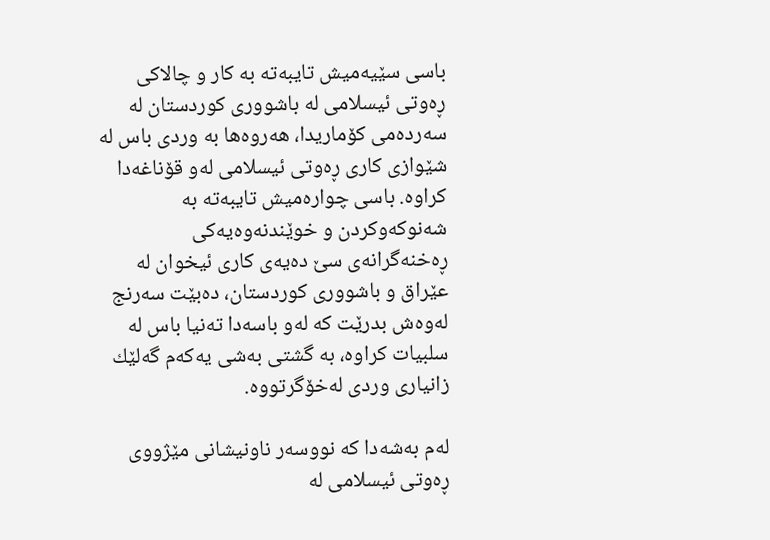باسى سێیه‌میش تایبه‌ته‌ به‌ كار ‌و چالاكى ڕه‌وتى ئیسلامی له‌ باشوورى كوردستان له‌ سه‌رده‌مى كۆماریدا، هه‌روه‌ها به‌ وردى باس له‌ شێوازى كارى ڕه‌وتى ئیسلامی له‌و قۆناغه‌دا كراوه‌. باسى چواره‌میش تایبه‌ته‌ به‌ شه‌نوكه‌وكردن ‌و خوێندنه‌وه‌یه‌كى ڕه‌خنه‌گرانه‌ى سێ ده‌یه‌ى كارى ئیخوان له‌ عێراق‌ و باشوورى كوردستان، ده‌بێت سه‌رنج له‌وه‌ش بدرێت كه‌ له‌و باسه‌دا تەنیا باس له‌ سلبیات كراوه‌، به‌ گشتى به‌شى یه‌كه‌م گه‌لێك زانیارى وردى له‌خۆگرتووه‌.

له‌م به‌شه‌دا كه‌ نووسەر ناونیشانی مێژووى ڕه‌وتى ئیسلامی له‌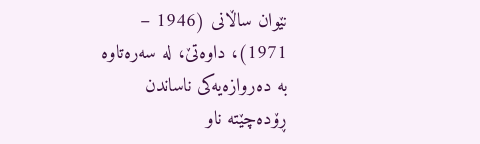نێوان ساڵانى (1946 – 1971)، داوه‌تێ، لە سەرەتاوە بە دەروازەیەکی ناساندن ڕۆدەچێتە ناو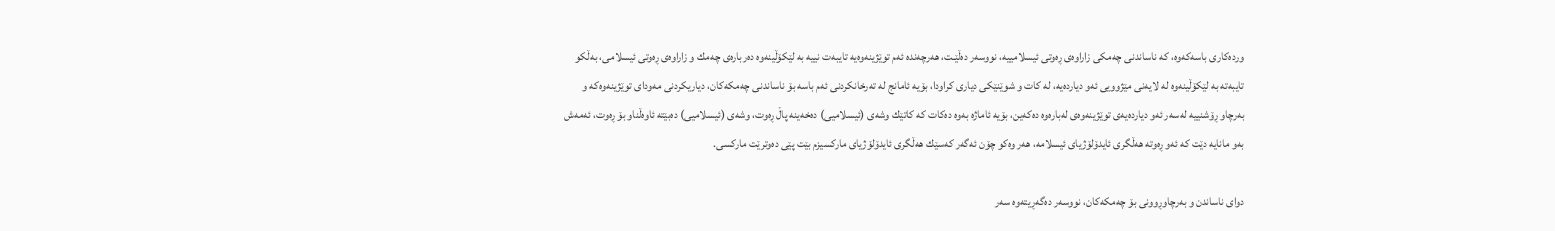وردەکاری باسەکەوە، کە ناساندنی چەمکی زاراوەی ڕەوتی ئیسلامییە، نووسەر ده‌ڵێـت، هه‌رچه‌نده‌ ئه‌م توێژینه‌وه‌یه‌ تایبه‌ت نییه‌ به‌ لێكۆڵینه‌وه‌ ده‌رباره‌ى چه‌مك ‌و زاراوه‌ى ڕه‌وتى ئیسلامی، به‌ڵكو تایبه‌ته‌ به‌ لێكۆڵینه‌وه‌ له‌ لایه‌نى مێژوویى ئه‌و دیارده‌یه‌، له‌ كات‌ و شوێنێكى دیارى كراودا، بۆیه‌ ئامانج له‌ ته‌رخانكردنى ئه‌م باسه‌ بۆ ناساندنی چه‌مكه‌كان، دیاریكردنى مه‌وداى توێژینه‌وه‌كه ‌‌و به‌رچاو ڕۆشنییه‌ له‌سه‌ر ئه‌و دیارده‌یه‌ى توێژینه‌وه‌ى له‌باره‌وه‌ ده‌كه‌ین، بۆیه‌ ئاماژه‌ به‌وه‌ ده‌كات كه‌ كاتێك وشه‌ى (ئیسلامیى) ده‌خه‌ینه‌ پاڵ ڕه‌وت، وشه‌ى (ئیسلامیى) ده‌بێته‌ ئاوه‌ڵناو بۆ ڕه‌وت، ئه‌مه‌ش به‌و مانایه‌ دێت كه‌ ئه‌و ڕه‌وته‌ هه‌ڵگرى ئایدۆلۆژیاى ئیسلامه‌، هه‌ر وه‌كو چۆن ئه‌گه‌ر كه‌سێك هه‌ڵگرى ئایدۆلۆژیاى ماركسیزم بێت پێى ده‌وترێت ماركسى.

دوای ناساندن و به‌رچاوڕوونی بۆ چه‌مكه‌كان، نووسەر ده‌گه‌ڕیته‌وه‌ سه‌ر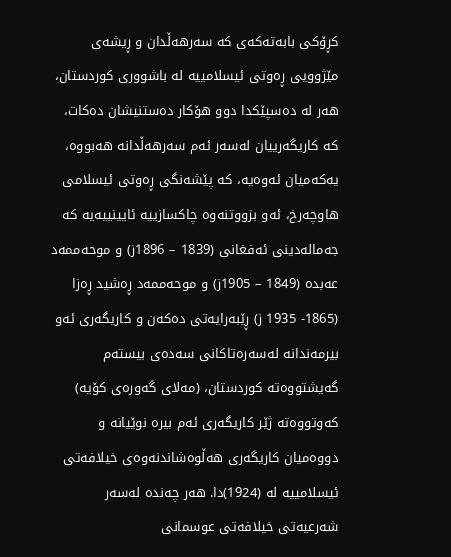كڕۆكی بابه‌ته‌كه‌ی كه‌ سه‌رهه‌ڵدان‌ و ڕیشه‌ى مێژوویى ڕه‌وتى ئیسلامییه‌ له‌ باشوورى كوردستان، هه‌ر له‌ ده‌سپێكدا دوو هۆكار ده‌ستنیشان ده‌كات، كه‌ كاریگه‌رییان له‌سه‌ر ئه‌م سه‌رهه‌ڵدانه‌ هه‌بووه‌، یه‌كه‌میان ئه‌وه‌یه،‌ كه‌ پێشه‌نگى ڕه‌وتى ئیسلامی هاوچه‌رخ، ئه‌و بزووتنه‌وه‌ چاكسازییه‌ ئایینییه‌یه‌ كه‌ جه‌ماله‌دینى ئه‌فغانى (1839 – 1896ز) و موحه‌ممه‌د عه‌بده‌ (1849 – 1905ز) و موحه‌ممه‌د ڕه‌شید ڕه‌زا (1865- 1935 ز) ڕێبه‌رایه‌تى ده‌كه‌ن و كاریگه‌رى ئه‌و بیرمه‌ندانه‌ له‌سه‌ره‌تاكانى سه‌ده‌ى بیسته‌م گه‌یشتووەته‌ كوردستان، (مه‌لاى گه‌وره‌ى كۆیه‌) كه‌وتووەته‌ ژێر كاریگه‌رى ئه‌م بیره‌ نوێیانه ‌‌و دووه‌میان كاریگه‌رى هه‌ڵوه‌شاندنه‌وه‌ى خیلافه‌تى ئیسلامییه‌ له‌ (1924)دا. هه‌ر چه‌نده‌ له‌سه‌ر شه‌رعیه‌تى خیلافه‌تى عوسمانى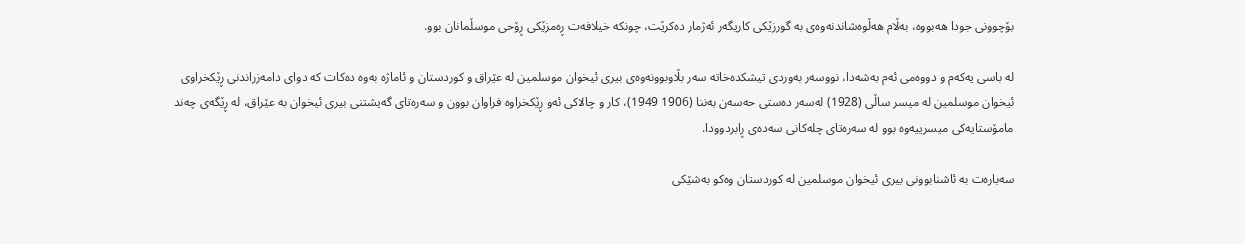بۆچوونى جودا هه‌بووه‌، به‌ڵام هه‌ڵوه‌شاندنه‌وه‌ى به‌ گورزێكى كاریگه‌ر ئه‌ژمار ده‌كرێت، چونكه‌ خیلافه‌ت ڕه‌مزێكى ڕۆحى موسڵمانان بوو.

له ‌باسی یه‌كه‌م و دووه‌می ئه‌م به‌شه‌دا، نووسەر به‌وردی تیشكده‌خاته‌ سه‌ر بڵاوبوونه‌وه‌ی بیری ئیخوان موسلمین له‌ عێراق و كوردستان و ئاماژه‌ به‌وه‌ ده‌كات كه‌ دواى دامه‌زراندنى ڕێكخراوى ئیخوان موسلمین له‌ میسر ساڵى (1928) له‌سه‌ر ده‌ستى حه‌سه‌ن به‌ننا (1906 1949)، كار و چالاكى ئه‌و ڕێكخراوه‌ فراوان بوون و سه‌ره‌تاى گه‌یشتنى بیرى ئیخوان به‌ عێراق، له‌ ڕێگه‌ى چه‌ند مامۆستایه‌كى میسرییه‌وه‌ بوو له ‌سه‌ره‌تای چله‌كانی سه‌ده‌ی ڕابردوودا.

سه‌باره‌ت به‌ ئاشنابوونی بیری ئیخوان موسلمین له‌ كوردستان وه‌كو به‌شێكى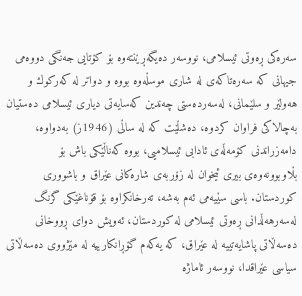سه‌ره‌كى ڕه‌وتى ئیسلامی، نووسەر ده‌یگه‌ڕێنته‌وه‌ بۆ كۆتایى جه‌نگى دووه‌مى جیهانی كه‌ سه‌ره‌تاكه‌ی له‌ شارى موسڵه‌وه‌ بووه‌ و دواتر له‌ كه‌ركوك و هه‌ولێر و سلێمانی، له‌سه‌رده‌ستی چه‌ندین كه‌سایه‌تی دیاری ئیسلامی ده‌ستیان به‌چالاكی فراوان كردوه‌، ده‌شڵێت كه‌ له‌ ساڵى (1946ز) به‌دواوه‌، دامه‌زراندنى كۆمه‌ڵه‌ى ئادابى ئیسلامیى، بووه‌ كه‌ناڵێكى باش بۆ بڵاوبوونه‌وه‌ى بیرى ئیخوان له‌ زۆربه‌ى شاره‌كانى عێراق‌ و باشوورى كوردستان. باسی سێیه‌مى ئه‌م به‌شه‌، ته‌رخانكراوه‌ بۆ قۆناغێكی گرنگ له‌سه‌رهه‌ڵدانی ڕه‌وتی ئیسلامی له‌ كوردستان، ئه‌ویش دوای ڕووخانی ده‌سه‌ڵاتی پاشایه‌تییه‌ له‌ عێراق، كه‌ یه‌كه‌م گۆڕانكارییه‌ له‌ مێژووی ده‌سه‌ڵاتی سیاسی عێراقدا، نووسەر ئاماژه‌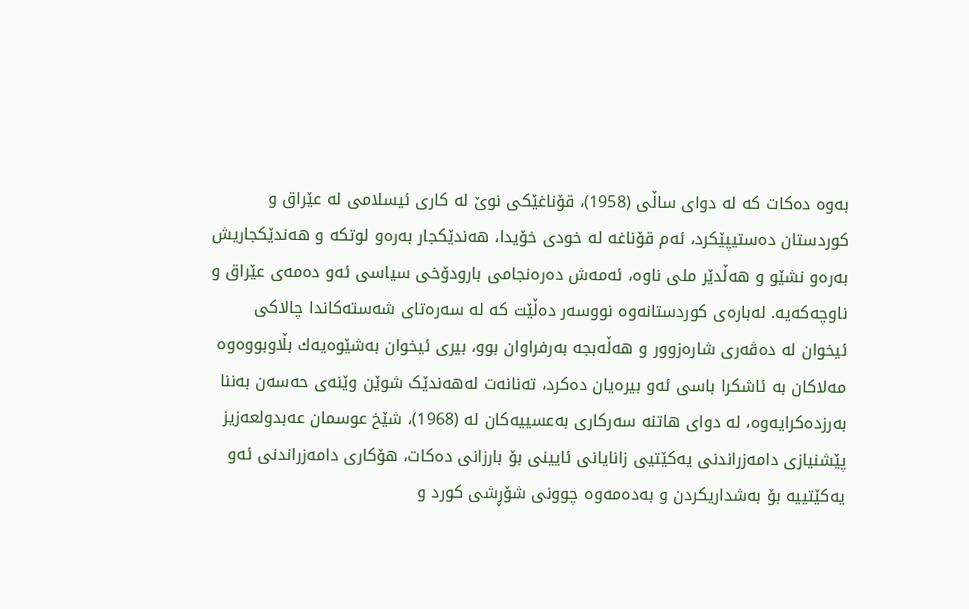به‌وه‌ ده‌كات كه‌ له‌ دواى ساڵی (1958)، قۆناغێكى نوێ له‌ كارى ئیسلامی له‌ عێراق‌ و كوردستان ده‌ستیپێكرد، ئه‌م قۆناغه‌ له‌ خودى خۆیدا، هه‌ندێکجار به‌ره‌و لوتكه‌‌ و هه‌ندێکجاریش به‌ره‌و نشێو و هه‌ڵدێر ملى ناوه‌، ئه‌مه‌ش ده‌ره‌نجامى بارودۆخى سیاسى ئه‌و ده‌مه‌ى عێراق ‌و ناوچه‌كه‌یه‌. له‌باره‌ی كوردستانه‌وه‌ نووسەر ده‌ڵێت كه‌ له‌ سه‌ره‌تاى شه‌سته‌كاندا چالاكى ئیخوان له‌ ده‌ڤه‌رى شاره‌زوور‌ و هه‌ڵه‌بجه‌ به‌رفراوان بوو، بیرى ئیخوان به‌شێوه‌یه‌ك بڵاوبووه‌وه‌ مه‌لاكان به‌ ئاشكرا باسى ئه‌و بیره‌یان ده‌كرد، ته‌نانه‌ت له‌هه‌ندێک شوێن وێنه‌ى حه‌سه‌ن به‌ننا به‌رزده‌كرایه‌وه‌، له‌ دواى هاتنه‌ سه‌ركارى به‌عسییه‌كان له ‌(1968)، شێخ عوسمان عه‌بدولعه‌زیز پێشنیازى دامه‌زراندنى یه‌كێتیى زانایانى ئایینى بۆ بارزانى ده‌كات، هۆكارى دامه‌زراندنى ئه‌و یه‌كێتییه‌ بۆ به‌شداریكردن‌ و به‌ده‌مه‌وه‌ چوونى شۆڕشى كورد ‌و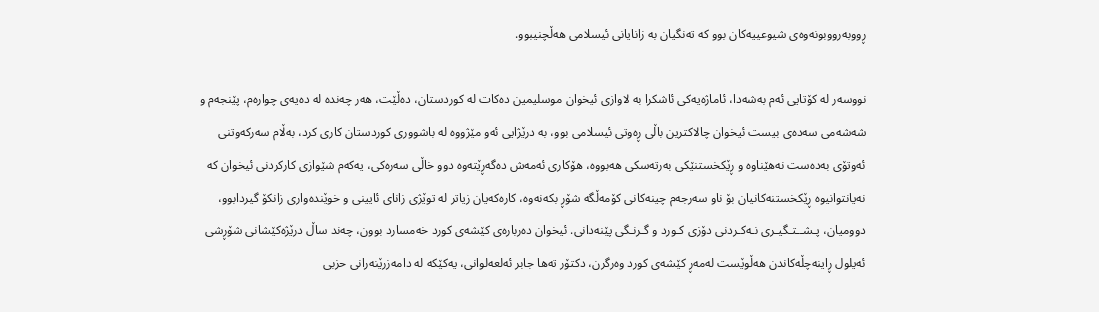ڕووبه‌رووبونه‌وه‌ی شیوعییه‌كان بوو كه‌ ته‌نگیان به‌ زانایانی ئیسلامی هه‌ڵچنیبوو.

نووسەر له‌ كۆتایی ئه‌م به‌شه‌دا، ئاماژه‌یه‌كی ئاشكرا به‌ لاوازی ئیخوان موسلیمین ده‌كات له‌ كوردستان، ده‌ڵێت، هه‌ر چه‌نده‌ له‌ ده‌یه‌ى چواره‌م‌، پێنجه‌م‌ و شه‌شه‌مى سه‌ده‌ى بیست ئیخوان چالاكترین باڵى ڕه‌وتى ئیسلامی بوو، به‌ درێژایى ئه‌و مێژووه‌ له‌ باشوورى كوردستان كارى كرد، به‌ڵام سه‌ركه‌وتنى ئه‌وتۆى به‌ده‌ست نه‌هێنا‌وه و‌ ڕێكخستنێكى به‌رته‌سكى هه‌بووه‌، هۆكارى ئه‌مه‌ش ده‌گه‌ڕێته‌وه دوو خاڵی سه‌ره‌كی، یه‌كه‌م‌ شێوازى كاركردنى ئیخوان كه‌ نه‌یانتوانیوه‌ ڕێكخستنه‌كانیان بۆ ناو سه‌رجه‌م چینه‌كانى كۆمه‌ڵگه‌ شۆڕ بكه‌نه‌وه‌، كاره‌كه‌یان زیاتر له‌ توێژى زاناى ئایینى ‌و خوێنده‌وارى زانكۆ گیردابوو، دوومیان، پـشــتـگیـرى نـه‌كـردنى دۆزى كـورد ‌و گـرنـگى پێنه‌دانى. ئیخوان ده‌رباره‌ى كێشه‌ى كورد خه‌مسارد بوون، چه‌ند ساڵ درێژه‌كێشانى شۆڕشى ئه‌یلول ڕاینه‌چڵه‌كاندن هه‌ڵوێست له‌مه‌ڕ كێشه‌ى كورد وه‌رگرن، دكتۆر ته‌ها جابر ئه‌لعه‌لوانى، یه‌كێكه‌ له‌ دامه‌زرێنه‌رانى حزبى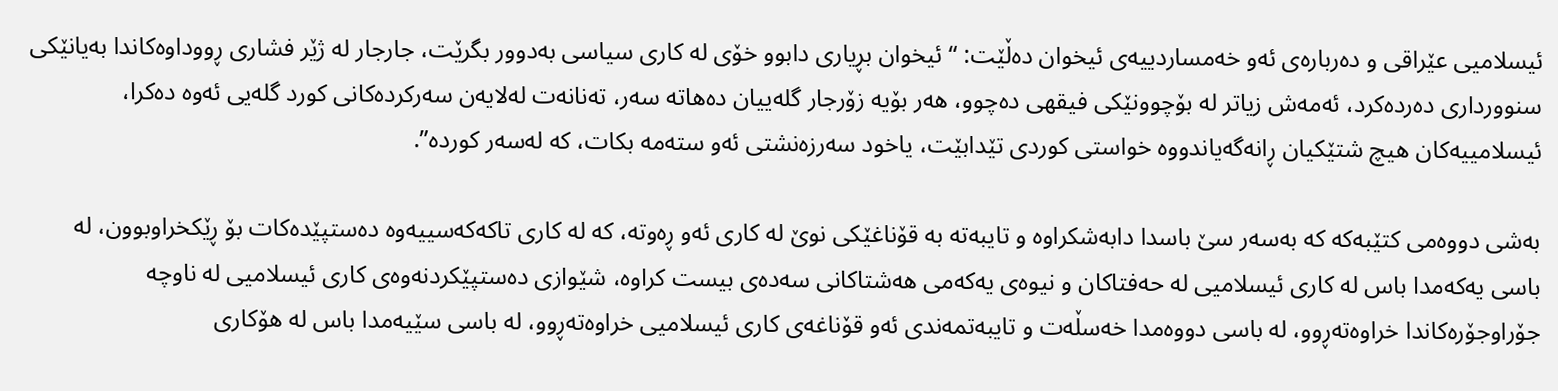ئیسلامیى عێراقى‌ و ده‌رباره‌ى ئه‌و خه‌مساردییه‌ى ئیخوان ده‌ڵێت: “ئیخوان بڕیارى دابوو خۆى له‌ كارى سیاسی به‌دوور بگرێت، جارجار له‌ ژێر فشارى ڕووداوه‌كاندا به‌یانێكى سنووردارى ده‌رده‌كرد، ئه‌مه‌ش زیاتر له‌ بۆچوونێكى فیقهى ده‌چوو، هه‌ر بۆیه‌ زۆرجار گله‌ییان ده‌هاته‌ سه‌ر، ته‌نانه‌ت له‌لایه‌ن سه‌ركرده‌كانى كورد گله‌یى ئه‌وه‌ ده‌كرا، ئیسلامییه‌كان هیچ شتێكیان ڕانه‌گه‌یاندووه‌ خواستى كوردى تێدابێت، یاخود سه‌رزه‌نشتى ئه‌و سته‌مه‌ بكات، كه‌ له‌سه‌ر كورده”.

به‌شى دووه‌می كتێبه‌كه‌ كه‌ به‌سه‌ر سێ باسدا دابه‌شكراوه‌‌ و تایبه‌ته‌ به‌ قۆناغێكى نوێ له‌ كارى ئه‌و ڕه‌وته‌، كه‌ له‌ كارى تاكه‌كه‌سییه‌وه‌ ده‌ستپێده‌كات بۆ ڕێكخراوبوون، له‌ باسى یه‌كه‌مدا باس له‌ كارى ئیسلامیى له‌ حه‌فتاكان ‌و نیوه‌ى یه‌كه‌مى هه‌شتاكانى سه‌ده‌ى بیست كراوه‌، شێوازى ده‌ستپێكردنه‌وه‌ى كارى ئیسلامیى له‌ ناوچه‌ جۆرا‌وجۆره‌كاندا خراوه‌ته‌ڕوو، له‌ باسى دووه‌مدا خه‌سڵه‌ت‌ و تایبه‌تمه‌ندى ئه‌و قۆناغه‌ى كارى ئیسلامیى خراوه‌ته‌ڕوو، له‌ باسى سێیه‌مدا باس له‌ هۆكارى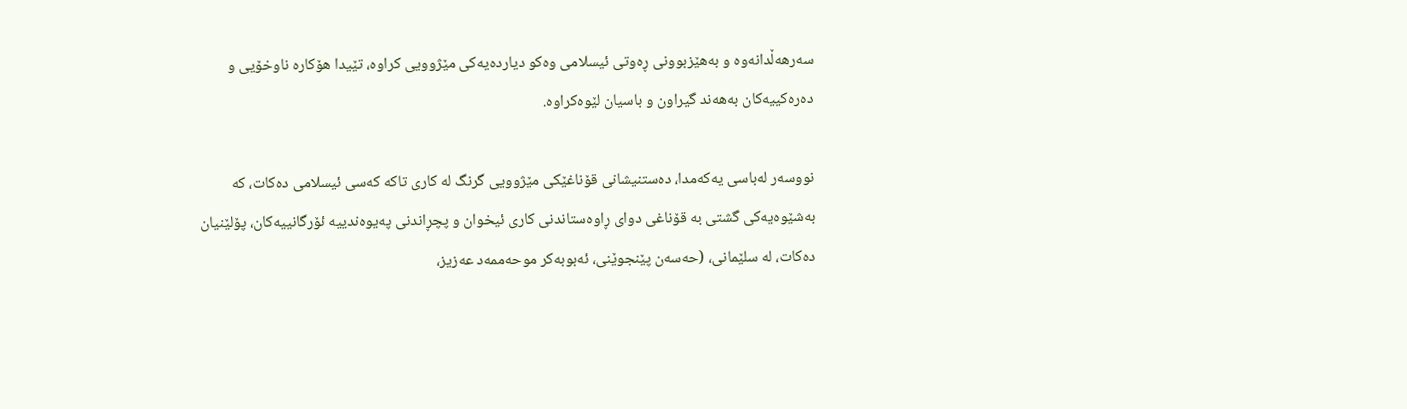سه‌رهه‌ڵدانه‌وه ‌‌و به‌هێزبوونى ڕه‌وتى ئیسلامی وه‌كو دیارده‌یه‌كى مێژوویى كراوه‌، تێیدا هۆكاره‌ ناوخۆیى‌ و ده‌ره‌كییه‌كان به‌هه‌ند گیراون‌ و باسیان لێوه‌كراوه‌.

نووسەر له‌باسی یه‌كه‌مدا، ده‌ستنیشانی قۆناغێكی مێژوویی گرنگ له ‌كاری تاكه‌ كه‌سی ئیسلامی ده‌كات، كه‌ به‌شێوه‌یه‌كی گشتی به‌ قۆناغی دوای ڕاوه‌ستاندنى كارى ئیخوان‌ و پچڕاندنى په‌یوه‌ندییه‌ ئۆرگانییه‌كان، پۆلێنیان ده‌كات، له‌ سلێمانى، (حه‌سه‌ن پێنجوێنى، ئه‌بوبه‌كر موحه‌ممه‌د عه‌زیز،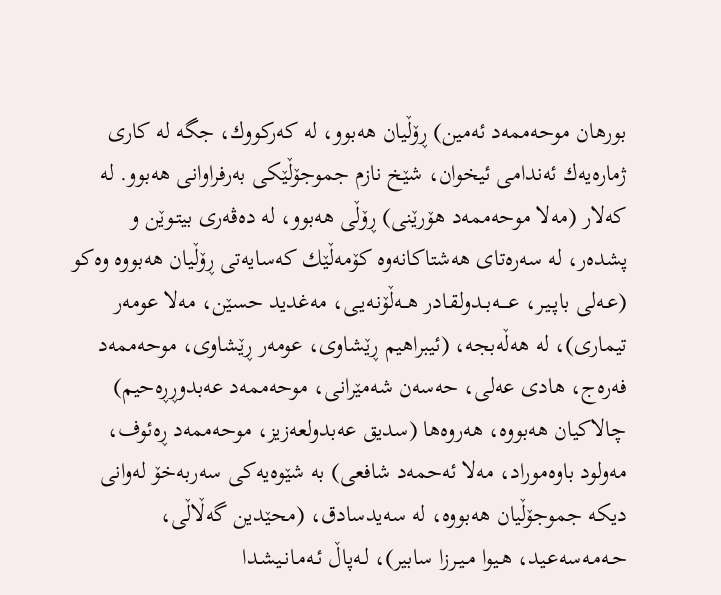بورهان موحه‌ممه‌د ئه‌مین) ڕۆڵیان هه‌بوو، له‌ كه‌ركووك، جگه‌ له‌ كارى ژماره‌یه‌ك ئه‌ندامى ئیخوان، شێخ نازم جموجۆڵێكى به‌رفراوانى هه‌بوو. له‌ كه‌لار (مه‌لا موحه‌ممه‌د هۆرێنى) ڕۆڵى هه‌بوو، له‌ ده‌ڤه‌رى بیتـوێن‌ و پشده‌ر، له‌ سه‌ره‌تاى هه‌شتاكانه‌وه‌ كۆمه‌ڵێك كه‌سایه‌تى ڕۆڵیان هه‌بووه‌ وه‌كو (عـه‌لى باپـیـر، عــــه‌بــدولقـادر هــه‌ڵۆنـه‌یـى، مه‌غدید حسێن، مه‌لا عومه‌ر تیمارى)، له‌ هه‌ڵه‌بجه‌، (ئیبراهیم ڕێشاوى، عومه‌ر ڕێشاوى، موحه‌ممه‌د فه‌ره‌ج، هادى عه‌لى، حه‌سه‌ن شه‌مێرانى، موحه‌ممه‌د عه‌بدوڕڕه‌حیم) چالاكیان هه‌بووه‌، هه‌روه‌ها (سدیق عه‌بدولعه‌زیز، موحه‌ممه‌د ڕه‌ئوف، مه‌ولود باوه‌موراد، مه‌لا ئه‌حمه‌د شافعى) به‌ شێوه‌یه‌كى سه‌ربه‌خۆ له‌وانى دیكه‌ جموجۆڵیان هه‌بووه‌، له‌ سه‌یدسادق، (محێدین گه‌ڵاڵى، حـه‌مـه‌سه‌عـید، هـیوا مـیـرزا سابیر)، لـه‌پاڵ ئـه‌مـانـیشـدا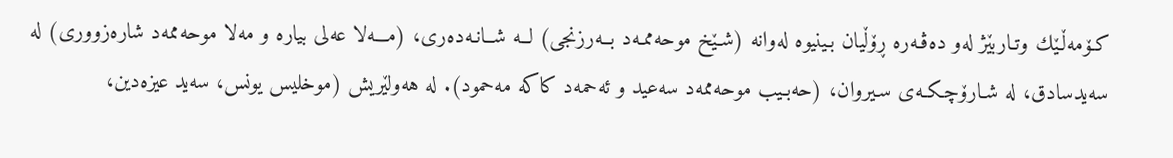كـۆمه‌ڵـێك وتـاربێژ له‌و ده‌ڤـه‌ره‌ ڕۆڵیان بـینیوه‌ له‌وانه‌ (شـێخ موحه‌ممـه‌د بــه‌رزنجى) لــه‌ شــانـه‌ده‌رى، (مـــه‌لا عه‌لى بیاره‌ و مه‌لا موحه‌ممه‌د شاره‌زوورى) له‌ سه‌یدسادق، له‌ شـارۆچـكـه‌ى سـیروان، (حه‌بـیب موحه‌ممه‌د سه‌عید ‌و ئه‌حمه‌د كاكه‌ مه‌حمود). له‌ هه‌ولێریش (موخلیس یونس، سه‌ید عیزه‌دین،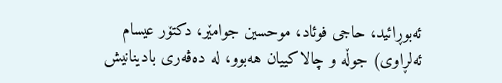ئه‌بوڕائید، حاجى فوئاد، موحسین جوامێر، دكتۆر عیسام ئه‌لڕاوى) جوڵه‌‌ و چالاكییان هه‌بوو، له‌ ده‌ڤه‌رى بادینانیش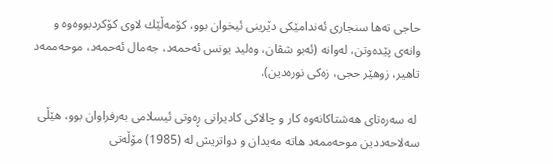حاجى ته‌ها سنجارى ئه‌ندامێكى دێرینى ئیخوان بوو، كۆمه‌ڵێك لاوى كۆكردبووه‌وه‌‌ و وانه‌ى پێده‌وتن، له‌وانه‌ (ئه‌بو شڤان، وه‌لید یونس ئه‌حمه‌د، جه‌مال ئه‌حمه‌د، موحه‌ممه‌د تاهیر، زوهێر حجى، زه‌كى نوره‌دین).

 له‌ سه‌ره‌تاى هه‌شتاكانه‌وه‌ كار ‌و چالاكى كادیرانى ڕه‌وتى ئیسلامی به‌رفراوان بوو، هێڵى سه‌لاحه‌ددین موحه‌ممه‌د هاته‌ مه‌یدان ‌و دواتریش له‌ (1985) مۆڵه‌تى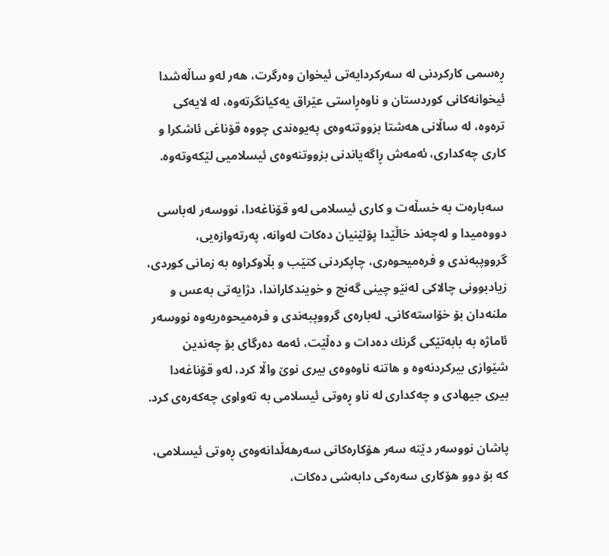ڕه‌سمى كاركردنى له‌ سه‌ركردایه‌تى ئیخوان وه‌رگرت، هه‌ر له‌و ساڵه‌شدا ئیخوانه‌كانى كوردستان ‌و ناوه‌ڕاستى عێراق یه‌كیانگرته‌وه‌، له‌ لایه‌كى تره‌وه‌، له‌ ساڵانى هه‌شتا بزووتنه‌وه‌ى په‌یوه‌ندى چووه‌ قۆناغى ئاشكرا ‌و كارى چه‌كدارى، ئه‌مه‌ش ڕاگه‌یاندنى بزووتنه‌وه‌ى ئیسلامیى لێكه‌وته‌وه‌.

 سه‌باره‌ت به‌ خسڵه‌ت و كاری ئیسلامی له‌و قۆناغه‌دا، نووسەر له‌باسی دووه‌میدا و له‌چه‌ند خاڵێدا پۆلێنیان ده‌كات له‌وانه‌، په‌رته‌وازه‌یى، گرووپبه‌ندی و فره‌میحوه‌ری، چاپكردنی كتێب و بڵاوكراوه‌ به‌ زمانی كوردی، زیادبوونی چالاكی له‌نێو چینی گه‌نج و خویندكاراندا، دژایه‌تی به‌عس و ملنه‌دان بۆ خۆاسته‌كانی. له‌باره‌ی گرووپبه‌ندی و فره‌میحوه‌ریه‌وه‌ نووسەر ئاماژه‌ به‌ بابه‌تێكی گرنك ده‌دات و ده‌ڵێت، ئه‌مه‌ ده‌رگاى بۆ چه‌ندین شێوازى بیركردنه‌وه‌ و هاتنه‌ ناوه‌وه‌ى بیرى نوێ واڵا كرد، له‌و قۆناغه‌دا بیرى جیهادى ‌و چه‌كدارى له‌ ناو ڕه‌وتى ئیسلامی به‌ ته‌واوى چه‌كه‌ره‌ى كرد.

پاشان نووسەر دێته‌ سه‌ر هۆكاره‌كانى سه‌رهه‌ڵدانه‌وه‌ى ڕه‌وتى ئیسلامی، كه‌ بۆ دوو هۆكاری سه‌ره‌كی دابه‌شی ده‌كات،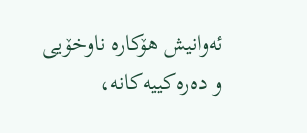ئه‌وانیش هۆكاره‌ ناوخۆیی و ده‌ره‌كییه‌كانه‌،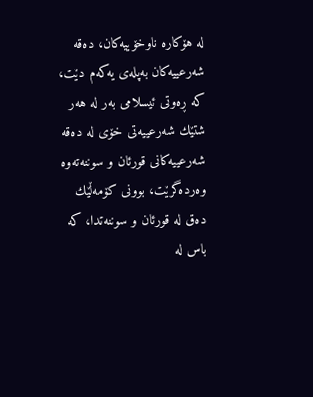له‌ هۆكاره‌ ناوخۆییه‌كان، ده‌قه‌ شه‌رعییه‌كان به‌پله‌ی یه‌كه‌م دێت، كه‌ ڕه‌وتى ئیسلامی به‌ر له‌ هه‌ر شتێك شه‌رعییه‌تى خۆى له‌ ده‌قه‌ شه‌رعییه‌كانى قورئان‌ و سوننه‌ته‌وه‌ وه‌رده‌گرێت، بوونى كۆمه‌ڵێك ده‌ق له‌ قورئان‌ و سوننه‌تدا، كه‌ باس له‌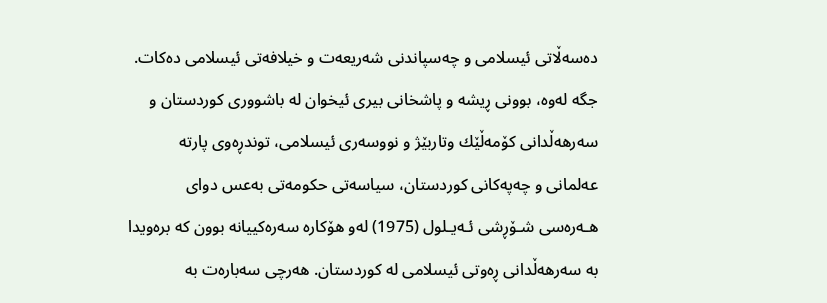ده‌سه‌ڵاتى ئیسلامی ‌و چه‌سپاندنى شه‌ریعه‌ت ‌و خیلافه‌تی ئیسلامی ده‌كات. جگه‌ له‌وه‌، بوونى ڕیشه ‌‌و پاشخانى بیرى ئیخوان له‌ باشوورى كوردستان و سه‌رهه‌ڵدانی كۆمه‌ڵێك وتاربێژ‌ و نووسه‌رى ئیسلامی، توندڕه‌وى پارته‌ عه‌لمانى‌ و چه‌په‌كانى كوردستان، سیاسه‌تی حكومه‌تی به‌عس دوای هـه‌ره‌سى شـۆڕشى ئـه‌یـلول (1975) له‌و هۆكاره‌ سه‌ره‌كییانه‌ بوون كه‌ بره‌ویدا به‌ سه‌رهه‌ڵدانی ڕه‌وتی ئیسلامی له‌ كوردستان. هه‌رچی سه‌باره‌ت به‌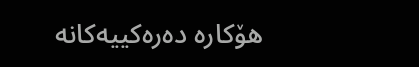هۆكاره‌ ده‌ره‌كییه‌كانه‌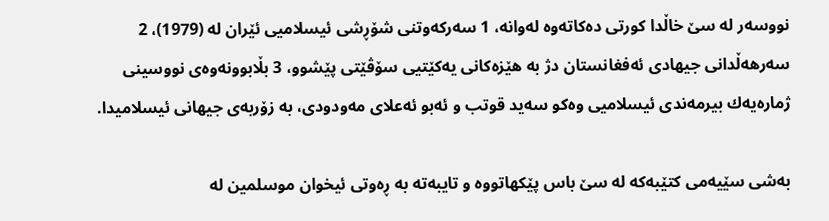نووسەر له‌ سێ خاڵدا كورتی ده‌كاته‌وه‌ له‌وانه‌، 1 سه‌ركه‌وتنى شۆڕشى ئیسلامیى ئێران له‌ (1979)، 2 سه‌رهه‌ڵدانى جیهادى ئه‌فغانستان دژ به‌ هێزه‌كانى یه‌كێتیى سۆڤێتى پێشوو، 3 بڵابوونه‌وه‌ی نووسینى ژماره‌یه‌ك بیرمه‌ندى ئیسلامیى وه‌كو سه‌ید قوتب‌ و ئه‌بو ئه‌علاى مه‌ودودى، به‌ زۆربه‌ى جیهانى ئیسلامیدا.

به‌شى سێیه‌می كتێبه‌كه‌ له‌ سێ باس پێكهاتووه ‌‌و تایبه‌ته‌ به‌ ڕه‌وتى ئیخوان موسلمین له‌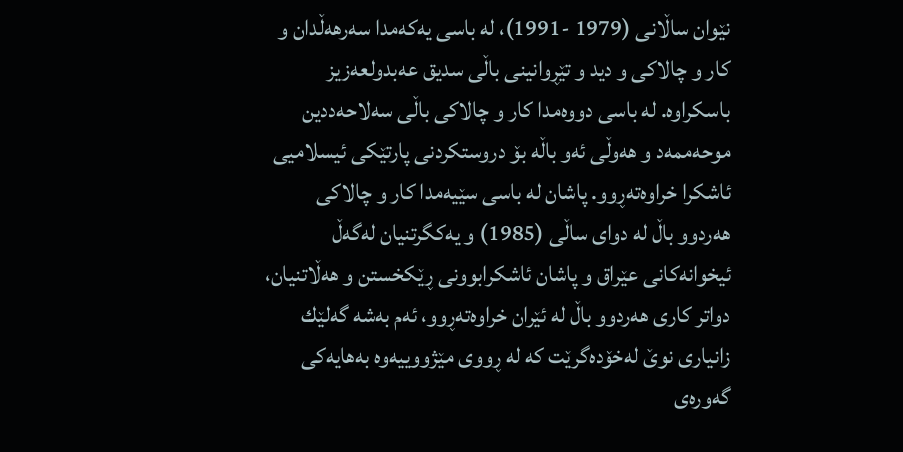نێوان ساڵانى (1979 -1991)، له‌ باسى یه‌كه‌مدا سه‌رهه‌ڵدان ‌و كار ‌و چالاكى ‌و دید ‌و تێڕوانینى باڵى سدیق عه‌بدولعه‌زیز باسكراوه‌. له‌ باسى دووه‌مدا كار ‌و چالاكى باڵى سه‌لاحه‌ددین موحه‌ممه‌د ‌و هه‌وڵى ئه‌و باڵه‌ بۆ دروستكردنى پارتێكى ئیسلامیى ئاشكرا خراوه‌ته‌ڕوو. پاشان له‌ باسى سێیه‌مدا كار‌ و چالاكى هه‌ردوو باڵ له‌ دواى ساڵى (1985) و یه‌كگرتنیان له‌گه‌ڵ ئیخوانه‌كانى عێراق ‌و پاشان ئاشكرابوونى ڕێكخستن ‌و هه‌ڵاتنیان، دواتر كارى هه‌ردوو باڵ له‌ ئێران خراوه‌ته‌ڕوو، ئه‌م به‌شه‌ گه‌لێك زانیارى نوێ له‌خۆده‌گرێت كه‌ له‌ ڕووى مێژووییه‌وه‌ به‌هایه‌كى گه‌وره‌ى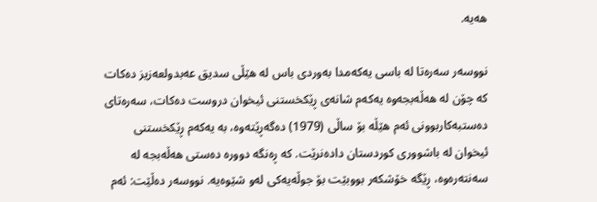هه‌یه‌.

نووسەر سه‌ره‌تا له‌ باسی یه‌كه‌مدا به‌وردی باس له‌ هێڵى سدیق عه‌بدولعه‌زیز ده‌كات كه‌ چۆن له‌ هه‌ڵه‌بجه‌وه‌ یه‌كه‌م شانه‌ى ڕێكخستنى ئیخوان دروست ده‌كات، سه‌ره‌تاى ده‌ستبه‌كاربوونى ئه‌م هێڵه‌ بۆ ساڵى (1979) ده‌گه‌ڕێته‌وه‌، به‌ یه‌كه‌م ڕێكخستنى ئیخوان له‌ باشوورى كوردستان داده‌نرێت. كه‌ ڕه‌نگه‌ دووره‌ ده‌ستى هه‌ڵه‌بجه‌ له‌ سه‌نته‌ره‌وه‌، ڕێگه‌ خۆشكه‌ر بووبێت بۆ جوڵه‌یه‌كى له‌و شێوه‌یه‌. نووسەر ده‌ڵێت: ئه‌م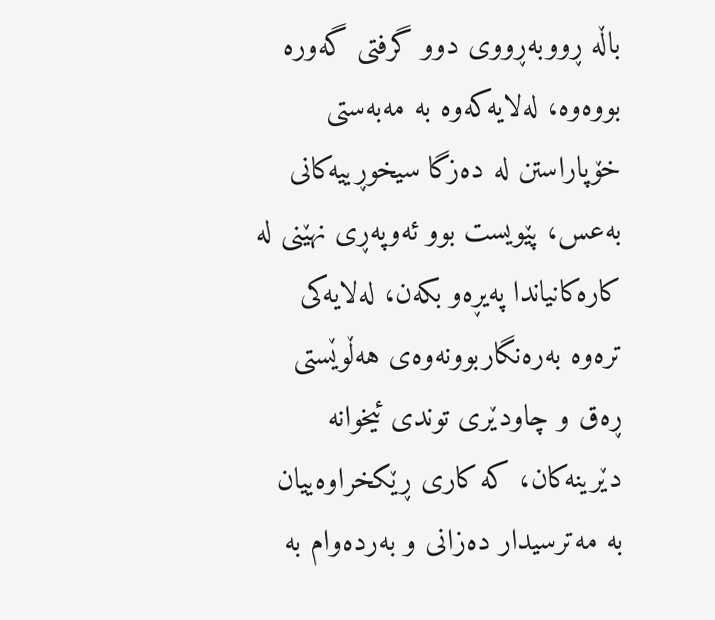باڵه‌ ڕووبه‌ڕووى دوو گرفتى گه‌وره‌ بووەوه‌، له‌لایه‌كه‌وه‌ به‌ مه‌به‌ستى خۆپاراستن له‌ ده‌زگا سیخوڕییه‌كانى به‌عس، پێویست بوو ئه‌وپه‌ڕى نهێنى له‌ كاره‌كانیاندا په‌یڕه‌و بكه‌ن، له‌لایه‌كى تره‌وه‌ به‌ره‌نگاربوونه‌وه‌ى هه‌ڵوێستى ڕه‌ق ‌و چاودێرى توندى ئیخوانه‌ دێرینه‌كان، كه‌ كاری ڕێكخراوه‌ییان به‌ مه‌ترسیدار ده‌زانى ‌و به‌رده‌وام به‌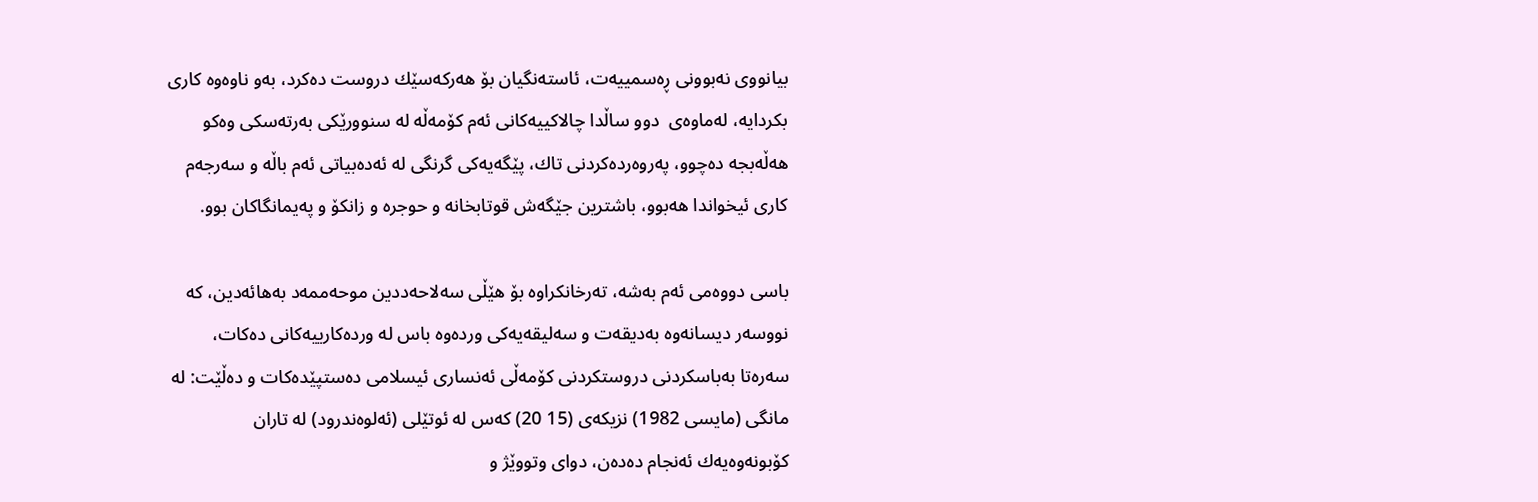بیانووى نه‌بوونى ڕه‌سمییه‌ت، ئاسته‌نگیان بۆ هه‌ركه‌سێك دروست ده‌كرد، به‌و ناوه‌وه‌ كارى بكردایه‌، له‌ماوه‌ی  دوو ساڵدا چالاكییه‌كانی ئه‌م كۆمه‌ڵه‌ له‌ سنوورێكى به‌رته‌سكی وه‌كو هه‌ڵه‌بجه‌ ده‌چوو، په‌روه‌رده‌كردنى تاك، پێگه‌یه‌كى گرنگى له‌ ئه‌ده‌بیاتى ئه‌م باڵه‌‌ و سه‌رجه‌م كارى ئیخواندا هه‌بوو، باشترین جێگه‌ش قوتابخانه‌‌ و حوجره‌ و زانكۆ ‌و په‌یمانگاكان بوو.

باسی دووه‌می ئه‌م به‌شه‌، ته‌رخانكراوه‌ بۆ هێڵى سه‌لاحه‌ددین موحه‌ممه‌د به‌هائه‌دین، كه‌ نووسەر دیسانه‌وه‌ به‌دیقه‌ت و سه‌لیقه‌یه‌كی ورده‌وه‌ باس له‌ ورده‌كارییه‌كانی ده‌كات، سه‌ره‌تا به‌باسكردنی دروستكردنى كۆمه‌ڵى ئه‌نسارى ئیسلامی ده‌ستپێده‌كات و ده‌ڵێت: له‌ مانگى (مایسى 1982) نزیكه‌ى (15 20) كه‌س له‌ ئوتێلى (ئه‌لوه‌ندرود) له‌ تاران كۆبونه‌وه‌یه‌ك ئه‌نجام ده‌ده‌ن، دواى وتووێژ و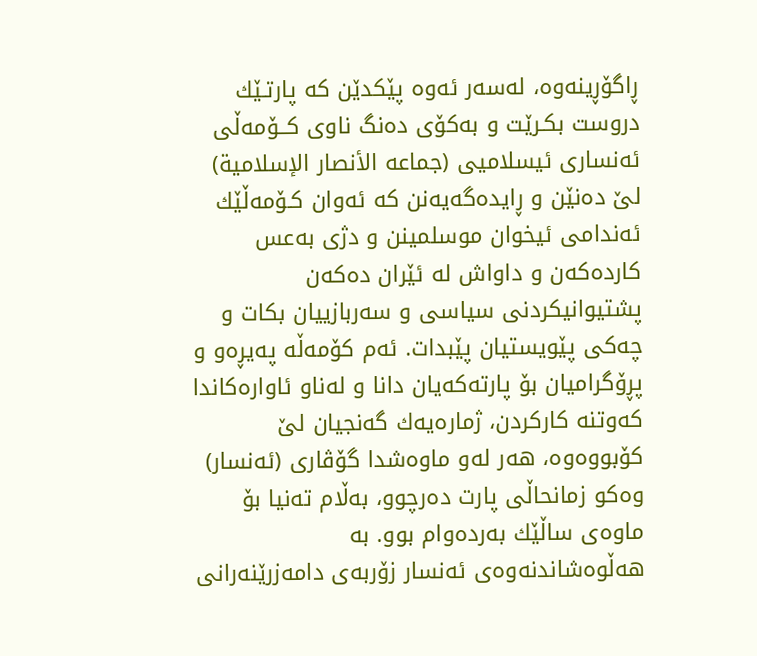ڕاگۆڕینه‌وه‌، له‌سه‌ر ئه‌وه‌ پێكدێن كه‌ پارتـێك دروست بكـرێت و به‌كۆى ده‌نگ ناوى كــۆمه‌ڵى ئه‌نسارى ئیسلامیى (جماعه‌ الأنصار الإسلامیة‌) لێ ده‌نێن و ڕایده‌گه‌یه‌نن كه‌ ئه‌وان كـۆمه‌ڵێك ئه‌ندامى ئیخوان موسلمینن ‌و دژى به‌عس كارده‌كه‌ن و داواش له‌ ئێران ده‌كه‌ن پشتیوانیكردنى سیاسی ‌و سه‌ربازییان بكات و چه‌كى پێویستیان پێبدات. ئه‌م كۆمه‌ڵه‌ په‌یڕه‌و و پڕۆگرامیان بۆ پارته‌كه‌یان دانا‌ و له‌ناو ئاواره‌كاندا كه‌وتنه‌ كاركردن، ژماره‌یه‌ك گه‌نجیان لێ كۆبووەوه‌، هه‌ر له‌و ماوه‌شدا گۆڤارى (ئه‌نسار) وه‌كو زمانحاڵى پارت ده‌رچوو، به‌ڵام ته‌نیا بۆ ماوه‌ى ساڵێك به‌رده‌وام بوو. به‌ هه‌ڵوه‌شاندنه‌وه‌ى ئه‌نسار زۆربه‌ى دامه‌زرێنه‌رانى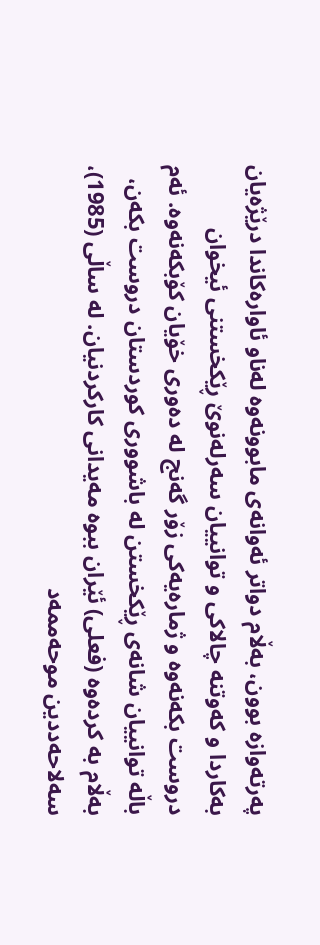په‌رته‌وازه‌ بوون، به‌ڵام دواتر ئه‌وانه‌ی مابوونه‌وه‌ له‌ناو ئاواره‌كاندا درێژه‌یان به‌كاردا و كه‌وتنه‌ چالاكى‌ و توانییان سه‌رله‌نوێ ڕێكخستنى ئیخوان دروست بكه‌نه‌وه‌ و ژماره‌یه‌كى زۆر گه‌نج له‌ ده‌ورى خۆیان كۆبكه‌نه‌وه‌. ئه‌م باڵه‌ توانییان شانه‌ى ڕێكخستن له‌ باشوورى كوردستان دروست بكه‌ن، به‌ڵام به‌ كرده‌وه‌ (فعلى) ئێران ببوه‌ مه‌یدانى كاركردنیان. له‌ ساڵى (1985)، سه‌لاحه‌ددین موحه‌ممه‌د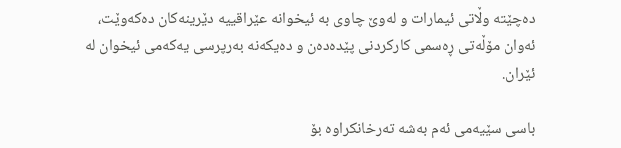ده‌چێته‌ وڵاتى ئیمارات و له‌وێ چاوى به‌ ئیخوانه‌ عێراقییه‌ دێرینه‌كان ده‌كه‌وێت، ئه‌وان مۆڵه‌تى ڕه‌سمى كاركردنى پێده‌ده‌ن ‌و ده‌یكه‌نه‌ به‌رپرسى یه‌كه‌مى ئیخوان له‌ ئێران.

باسی سێیه‌می ئه‌م به‌شه‌ ته‌رخانكراوه‌ بۆ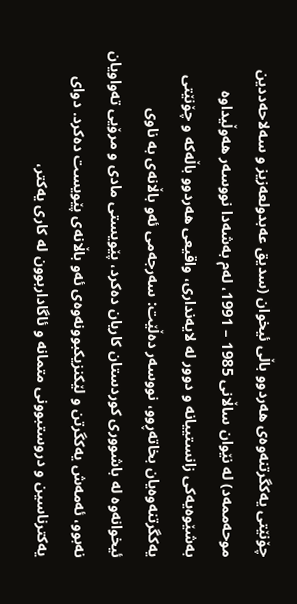چۆنێتی یه‌كگرتنه‌وه‌ی هه‌ردوو باڵی ئیخوان (سدیق عه‌بدولعه‌زیز و سه‌لاحه‌ددین موحه‌ممه‌د) له‌ نێوان ساڵانى 1985 – 1991، له‌م به‌شه‌دا نووسەر هه‌وڵیداوه‌ به‌شێوه‌یه‌كی زانستییانه‌ و دوور له‌ لایه‌نداری، واقیعی هه‌ردوو باڵه‌كه‌ و چۆنێتی یه‌كگرتنه‌وه‌یان بخاته‌ڕوو، نووسەر ده‌ڵێت: سه‌رجه‌مى ئه‌و باڵانه‌ى به‌ ناوى ئیخوانه‌وه‌ له‌ باشوورى كوردستان كاریان ده‌كرد، پێویستى مادى ‌و مرۆیى ته‌واویان نه‌بوو، ئه‌مه‌ش یه‌كگرتن ‌و لێكنزیكبوونه‌وه‌ى ئه‌و باڵانه‌ى پێویست ده‌كرد. دواى یه‌كترناسین‌ و دروستبوونى متمانه‌‌ و ئاگاداربوون له‌ كارى یه‌كتر،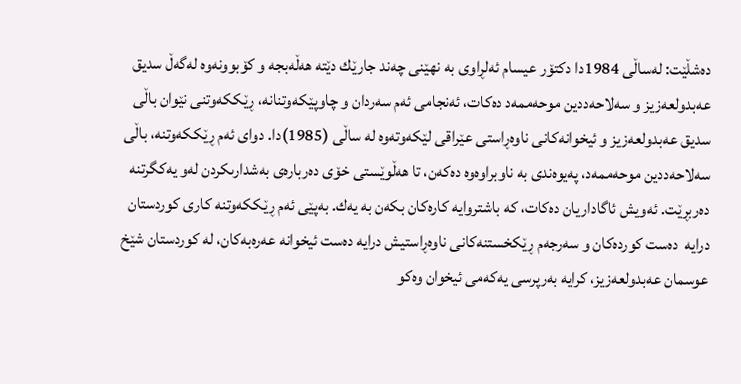ده‌شڵێت: له‌ساڵی 1984دا دكتۆر عیسام ئه‌لڕاوى به‌ نهێنى چه‌ند جارێك دێته‌ هه‌ڵه‌بجه‌‌ و كۆبوونه‌وه‌ له‌گه‌ڵ سدیق عه‌بدولعه‌زیز ‌و سه‌لاحه‌ددین موحه‌ممه‌د ده‌كات، ئه‌نجامى ئه‌م سه‌ردان‌ و چاوپێكه‌وتنانه‌، ڕێککەوتنى نێوان باڵى سدیق عه‌بدولعه‌زیز‌ و ئیخوانه‌كانى ناوه‌ڕاستى عێراقى لێكه‌وته‌وه‌ له‌ ساڵى (1985)دا. دواى ئه‌م ڕێكکه‌وتنه‌، باڵى سه‌لاحه‌ددین موحه‌ممه‌د، په‌یوه‌ندى به‌ ناوبراوه‌وه‌ ده‌كه‌ن، تا هه‌ڵوێستى خۆى ده‌رباره‌ى به‌شدارىكردن له‌و یه‌كگرتنه‌ ده‌ربڕێت. ئه‌ویش ئاگاداریان ده‌كات، كه‌ باشتروایه‌ كاره‌كان بكه‌ن به‌ یه‌ك. به‌پێى ئه‌م ڕێککەوتنه‌ كارى كوردستان درایه‌  ده‌ست كورده‌كان‌ و سه‌رجه‌م ڕێكخستنه‌كانى ناوه‌ڕاستیش درایه‌ ده‌ست ئیخوانه‌ عه‌ره‌به‌كان، له‌ كوردستان شێخ عوسمان عه‌بدولعه‌زیز، كرایه‌ به‌رپرسى یه‌كه‌مى ئیخوان وه‌كو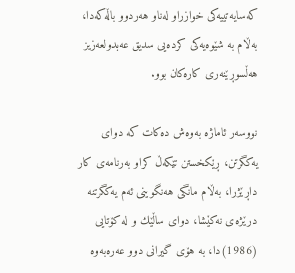كه‌سایه‌تییه‌كی خوازراو له‌ناو هه‌ردوو باڵه‌كه‌دا، به‌ڵام به‌ شێوه‌یه‌كى كرده‌یى سدیق عه‌بدولعه‌زیز هه‌ڵسوڕێنه‌رى كاره‌كان بوو.

نووسەر ئاماژه‌ به‌وه‌ش ده‌كات كه‌ دواى یه‌كگرتن، ڕێكخستن تێكه‌ڵ كرا‌و به‌رنامه‌ى كار داڕێژرا، به‌ڵام مانگى هه‌نگوینى ئه‌م یه‌كگرتنه‌ درێژه‌ى نه‌كێشا، دواى ساڵێك ‌و له‌ كۆتایى (1986)دا، به‌ هۆى گیرانى دوو عه‌ره‌به‌وه‌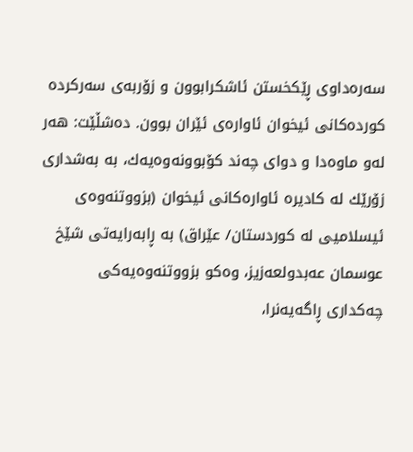سه‌ره‌داوى ڕێكخستن ئاشكرابوون و زۆربه‌ى سه‌ركرده‌ كورده‌كانى ئیخوان ئاواره‌ى ئێران بوون. ده‌شڵێت: هه‌ر له‌و ماوه‌دا‌ و دواى چه‌ند كۆبوونه‌وه‌یه‌ك، به‌ به‌شدارى زۆرێك له‌ كادیره‌ ئاواره‌كانى ئیخوان (بزووتنه‌وه‌ى ئیسلامیى له‌ كوردستان/ عێراق) به‌ ڕابه‌رایه‌تى شێخ عوسمان عه‌بدولعه‌زیز، وه‌كو بزووتنه‌وه‌یه‌كى چه‌كدارى ڕاگه‌یه‌نرا،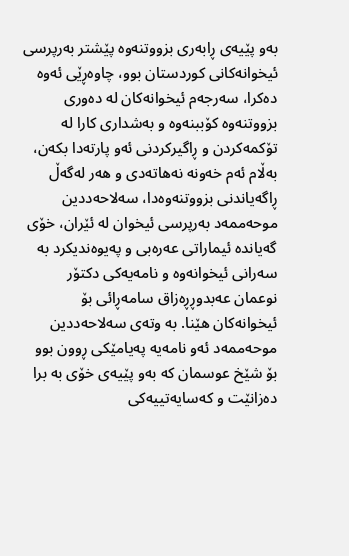به‌و پێیه‌ى ڕابه‌رى بزووتنه‌وه‌ پێشتر به‌رپرسى ئیخوانه‌كانى كوردستان بوو، چاوه‌ڕێى ئه‌وه‌ ده‌كرا، سه‌رجه‌م ئیخوانه‌كان له‌ ده‌ورى بزووتنه‌وه‌ كۆببنه‌وه ‌‌و به‌شدارى كارا له‌ تۆكمه‌كردن ‌و ڕاگیركردنى ئه‌و پارته‌دا بكه‌ن، به‌ڵام ئه‌م خه‌ونه‌ نه‌هاته‌دى ‌و هه‌ر له‌گه‌ڵ ڕاگه‌یاندنى بزووتنه‌وه‌دا، سه‌لاحه‌ددین موحه‌ممه‌د به‌رپرسى ئیخوان له‌ ئێران، خۆى گه‌یانده‌ ئیماراتى عه‌ره‌بى‌ و په‌یوه‌ندیكرد به‌ سه‌رانى ئیخوانه‌وه‌‌ و نامه‌یه‌كى دكتۆر نوعمان عه‌بدوڕڕه‌زاق سامه‌ڕائى بۆ ئیخوانه‌كان هێنا. به‌ وته‌ى سه‌لاحه‌ددین موحه‌ممه‌د ئه‌و نامه‌یه‌ په‌یامێكى ڕوون بوو بۆ شێخ عوسمان كه‌ به‌و پێیه‌ى خۆى به‌ برا ده‌زانێت ‌و كه‌سایه‌تییه‌كى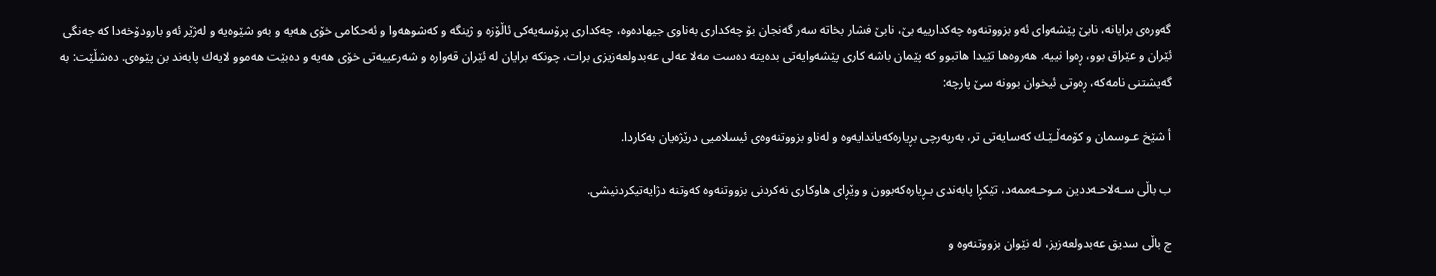گه‌وره‌ى برایانه‌، نابێ پێشه‌واى ئه‌و بزووتنه‌وه‌ چه‌كدارییه‌ بێ، نابێ فشار بخاته‌ سه‌ر گه‌نجان بۆ چه‌كدارى به‌ناوى جیهاده‌وه‌، چه‌كدارى پرۆسه‌یه‌كى ئاڵۆزه‌‌ و ژینگه‌‌ و كه‌شوهه‌وا‌ و ئه‌حكامى خۆى هه‌یه‌‌ و به‌و شێوه‌یه ‌‌و له‌ژێر ئه‌و بارودۆخه‌دا كه‌ جه‌نگى ئێران ‌و عێراق بوو، ڕه‌وا نییه‌. هه‌روه‌ها تێیدا هاتبوو كه‌ پێمان باشه‌ كارى پێشه‌وایه‌تى بده‌یته‌ ده‌ست مه‌لا عه‌لى عه‌بدولعه‌زیزى برات، چونكه‌ برایان له‌ ئێران قه‌واره‌ و شه‌رعییه‌تى خۆى هه‌یه ‌‌و ده‌بێت هه‌موو لایه‌ك پابه‌ند بن پێوه‌ى. ده‌شڵێت: به‌ گه‌یشتنى نامه‌كه‌، ڕه‌وتى ئیخوان بوونه‌ سێ پارچه‌:

أ شێخ عـوسمان ‌و كۆمه‌ڵـێـك كه‌سایه‌تى تر، به‌رپه‌رچى بڕیاره‌كه‌یاندایه‌وه‌‌ و له‌ناو بزووتنه‌وه‌ى ئیسلامیى درێژه‌یان به‌كاردا.

ب باڵى سـه‌لاحـه‌ددین مـوحـه‌ممه‌د، تێكڕا پابه‌ندى بـڕیاره‌كه‌بوون ‌و وێڕاى هاوكارى نه‌كردنى بزووتنه‌وه‌ كه‌وتنه‌ دژایه‌تیكردنیشى.

ج باڵى سدیق عه‌بدولعه‌زیز، له‌ نێوان بزووتنه‌وه ‌و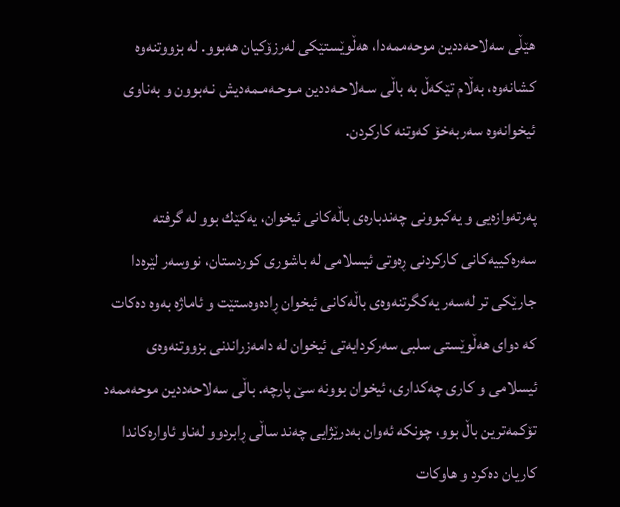هێڵى سه‌لاحه‌ددین موحه‌ممه‌دا، هه‌ڵوێستێكى له‌رزۆكیان هه‌بوو. له‌ بزووتنه‌وه‌ كشانه‌‌وه‌، به‌ڵام تێكه‌ڵ به‌ باڵى سـه‌لاحـه‌ددین مـوحـه‌مـمه‌دیش نـه‌بوون ‌و به‌ناوى ئیخوانه‌وه‌ سه‌ربه‌خۆ كه‌وتنه‌ كاركردن.

په‌رته‌وازه‌یی و یه‌كبوونی چه‌ندباره‌ی باڵه‌كانی ئیخوان، یه‌كێك بوو له‌ گرفته‌ سه‌ره‌كییه‌كانی كاركردنی ڕه‌وتی ئیسلامی له ‌باشوری كوردستان، نووسەر لێره‌دا جارێكی تر له‌سه‌ر یه‌كگرتنه‌وه‌ی باڵه‌كانی ئیخوان ڕاده‌وه‌ستێت و ئاماژه‌ به‌وه‌ ده‌كات كه‌ دواى هه‌ڵوێستى سلبى سه‌ركردایه‌تى ئیخوان له‌ دامه‌زراندنى بزووتنه‌وه‌ى ئیسلامی‌ و كارى چه‌كدارى، ئیخوان بوونه‌ سێ پارچه‌. باڵى سه‌لاحه‌ددین موحه‌ممه‌د تۆكمه‌ترین باڵ بوو، چونكه‌ ئه‌وان به‌درێژایى چه‌ند ساڵى ڕابردوو له‌ناو ئاواره‌كاندا كاریان ده‌كرد‌ و هاوكات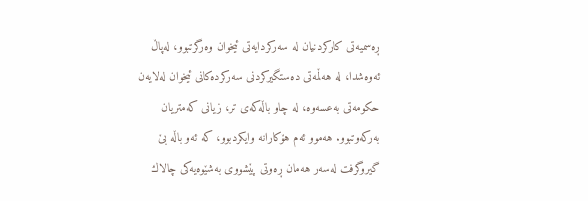ڕه‌سمیه‌تى كاركردنیان له‌ سه‌ركردایه‌تى ئیخوان وه‌رگرتبوو، له‌پاڵ ئه‌وه‌شدا، له‌ هه‌ڵمه‌تى ده‌ستگیركردنى سه‌ركرده‌كانى ئیخوان له‌لایه‌ن حكومه‌تى به‌عسه‌وه‌، له‌ چاو باڵه‌كه‌ى تر، زیانى كه‌متریان به‌ركه‌وتبوو. هه‌موو ئه‌م هۆكارانه‌ وایكردبوو، كه‌ ئه‌و باڵه‌ بێ گیروگرفت له‌سه‌ر هه‌مان ڕه‌وتى پێشووى به‌شێوه‌یه‌كى چالاك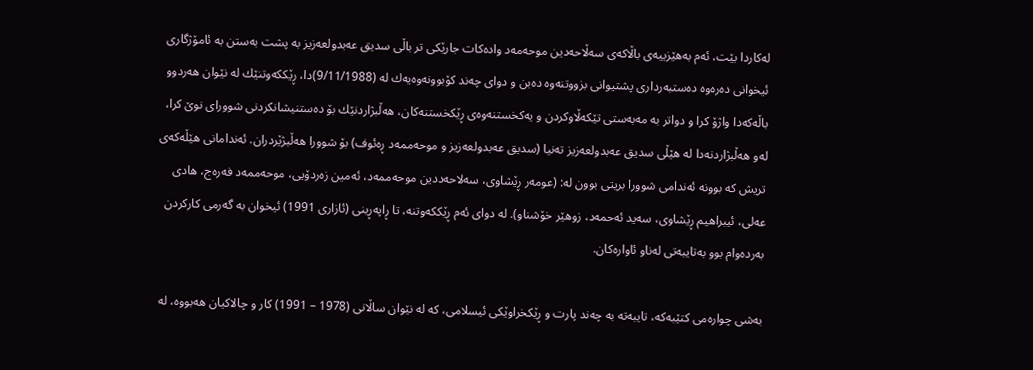له‌كاردا بێت، ئه‌م به‌هێزییه‌ی باڵاكه‌ی سه‌ڵاحه‌دین موحه‌مه‌د واده‌كات جارێكی تر باڵى سدیق عه‌بدولعه‌زیز به‌ پشت به‌ستن به‌ ئامۆژگاری ئیخوانى ده‌ره‌وه‌ ده‌ستبه‌رداری پشتیوانی بزووتنه‌وه‌ ده‌بن و دواى چه‌ند كۆبوونه‌وه‌یه‌ك له‌ (9/11/1988)دا، ڕێککەوتنێك له‌ نێوان هه‌ردوو باڵه‌كه‌دا واژۆ كرا و دواتر به‌ مه‌به‌ستى تێكه‌ڵاوكردن و یه‌كخستنه‌وه‌ى ڕێكخستنه‌كان، هه‌ڵبژاردنێك بۆ ده‌ستنیشانكردنى شووراى نوێ كرا، له‌و هه‌ڵبژاردنه‌دا له‌ هێڵى سدیق عه‌بدولعه‌زیز ته‌نیا (سدیق عه‌بدولعه‌زیز ‌و موحه‌ممه‌د ڕه‌ئوف) بۆ شوورا هه‌ڵبژێردران. ئه‌ندامانى هێڵه‌كه‌ى تریش كه‌ بوونه‌ ئه‌ندامى شوورا بریتى بوون له‌: (عومه‌ر ڕێشاوى، سه‌لاحه‌ددین موحه‌ممه‌د، ئه‌مین زه‌ردۆیى، موحه‌ممه‌د فه‌ره‌ج، هادى عه‌لى، ئیبراهیم ڕێشاوى، سه‌ید ئه‌حمه‌د، زوهێر خۆشناو). له‌ دواى ئه‌م ڕێککەوتنه‌، تا ڕاپه‌ڕینى (ئازارى 1991) ئیخوان به‌ گه‌رمى كاركردن به‌رده‌وام بوو به‌تایبه‌تی له‌ناو ئاواره‌كان.

به‌شى چواره‌می كتێبه‌كه‌، تایبه‌ته‌ به‌ چه‌ند پارت‌ و ڕێكخراوێكى ئیسلامی، كه‌ له‌ نێوان ساڵانى (1978 – 1991) كار ‌و چالاكیان هه‌بووه‌، له‌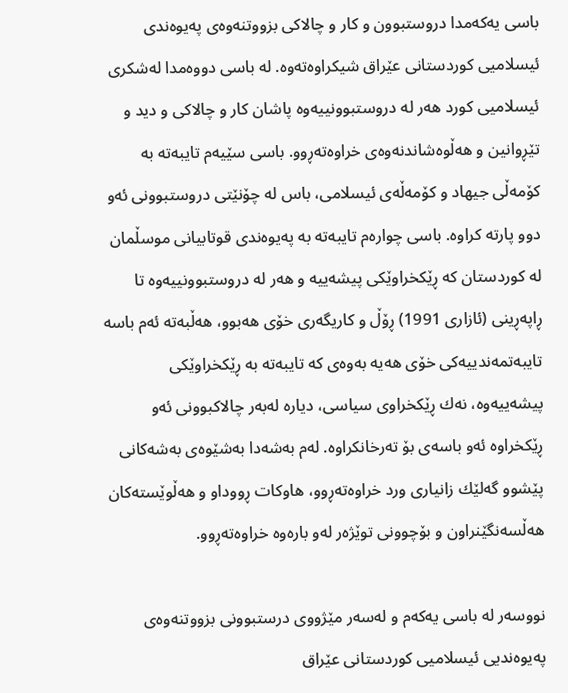باسى یه‌كه‌مدا دروستبوون ‌و كار‌ و چالاكى بزووتنه‌وه‌ى په‌یوه‌ندى ئیسلامیى كوردستانى عێراق شیكراوه‌ته‌وه‌. له‌ باسى دووه‌مدا له‌شكرى ئیسلامیى كورد هه‌ر له‌ دروستبوونییه‌وه‌ پاشان كار ‌و چالاكى ‌و دید‌ و تێڕوانین ‌و هه‌ڵوه‌شاندنه‌وه‌ى خراوه‌ته‌ڕوو. باسى سێیه‌م تایبه‌ته‌ به‌ كۆمه‌ڵى جیهاد ‌و كۆمه‌ڵه‌ى ئیسلامی، باس له‌ چۆنێتى دروستبوونى ئه‌و دوو پارته‌ كراوه‌. باسى چواره‌م تایبه‌ته‌ به‌ په‌یوه‌ندى قوتابیانى موسڵمان له‌ كوردستان كه‌ ڕێكخراوێكى پیشه‌ییه‌ و هه‌ر له‌ دروستبوونییه‌وه‌ تا ڕاپه‌ڕینى (ئازارى 1991) ڕۆڵ ‌و كاریگه‌رى خۆى هه‌بوو، هه‌ڵبه‌ته‌ ئه‌م باسه‌ تایبه‌تمه‌ندییه‌كى خۆى هه‌یه‌ به‌وه‌ى كه‌ تایبه‌ته‌ به‌ ڕێكخراوێكى پیشه‌ییه‌وه،‌ نه‌ك ڕێكخراوى سیاسی، دیاره‌ له‌به‌ر چالاكبوونى ئه‌و ڕێكخراوه‌ ئه‌و باسه‌ى بۆ ته‌رخانكراوه‌. له‌م به‌شه‌دا به‌شێوه‌ى به‌شه‌كانى پێشوو گه‌لێك زانیارى ورد خراوه‌ته‌ڕوو، هاوكات ڕوودا‌و‌ و هه‌ڵوێسته‌كان هه‌ڵسه‌نگێنراون‌ و بۆچوونى توێژه‌ر له‌و باره‌وه‌ خراوه‌ته‌ڕوو.

نووسەر له‌ باسی یه‌كه‌م و له‌سه‌ر مێژووی درستبوونی بزووتنه‌وه‌ى په‌یوه‌ندیى ئیسلامیى كوردستانى عێراق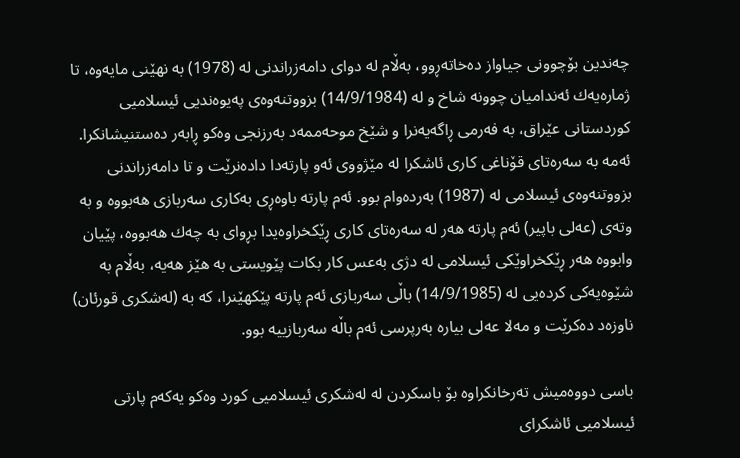چه‌ندین بۆچوونی جیاواز ده‌خاته‌ڕوو، به‌ڵام له‌ دواى دامه‌زراندنى له‌ (1978) به‌ نهێنى مایه‌وه‌، تا ژماره‌یه‌ك ئه‌ندامیان چوونه‌ شاخ ‌و له‌ (14/9/1984) بزووتنه‌وه‌ى په‌یوه‌ندیى ئیسلامیى كوردستانى عێراق، به‌ فه‌رمى ڕاگه‌یه‌نرا ‌و شێخ موحه‌ممه‌د به‌رزنجى وه‌كو ڕابه‌ر ده‌ستنیشانكرا. ئه‌مه‌ به‌ سه‌ره‌تاى قۆناغى كارى ئاشكرا له‌ مێژووى ئه‌و پارته‌دا داده‌نرێت‌ و تا دامه‌زراندنى بزووتنه‌وه‌ى ئیسلامی له‌ (1987) به‌رده‌وام بوو. ئه‌م پارته‌ باوه‌ڕی به‌كاری سه‌ربازی هه‌بووه‌ و به‌ وته‌ى (عه‌لى باپیر) ئه‌م پارته‌ هه‌ر له‌ سه‌ره‌تاى كارى ڕێكخراوه‌یدا بڕواى به‌ چه‌ك هه‌بووه‌، پێیان وابووه‌ هه‌ر ڕێكخراوێكى ئیسلامی له‌ دژى به‌عس كار بكات پێویستى به‌ هێز هه‌یه‌، به‌ڵام به‌ شێوه‌یه‌كى كرده‌یی له‌ (14/9/1985) باڵى سه‌ربازى ئه‌م پارته‌ پێكهێنرا، كه‌ به‌ (له‌شكرى قورئان) ناوزه‌د ده‌كرێت‌ و مه‌لا عه‌لى بیاره‌ به‌رپرسى ئه‌م باڵه‌ سه‌ربازییه‌ بوو.

باسی دووه‌میش ته‌رخانكراوه‌ بۆ باسكردن له‌ له‌شكرى ئیسلامیى كورد وه‌كو یه‌كه‌م پارتى ئیسلامیى ئاشكراى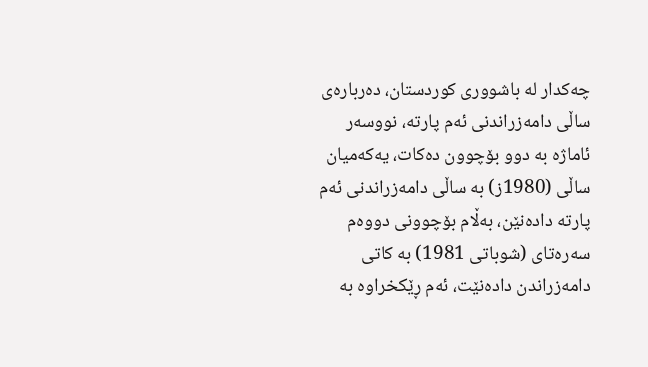چه‌كدار له‌ باشوورى كوردستان، ده‌رباره‌ى ساڵى دامه‌زراندنى ئه‌م پارته‌، نووسەر ئاماژه‌ به‌ دوو بۆچوون ده‌كات، یه‌كه‌میان ساڵى (1980ز) به‌ ساڵى دامه‌زراندنى ئه‌م پارته‌ داده‌نێن، به‌ڵام بۆچوونى دووه‌م سه‌ره‌تاى (شوباتى 1981) به‌ كاتى دامه‌زراندن داده‌نێت، ئه‌م ڕێكخراوه‌ به‌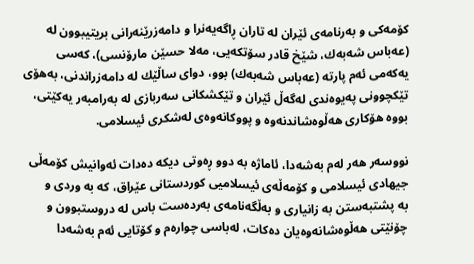كۆمه‌كى ‌و به‌رنامه‌ى ئێران له‌ تاران ڕاگه‌یه‌نرا‌ و دامه‌زرێنه‌رانى بریتیبوون له‌ (عه‌باس شه‌به‌ك، شێخ قادر سۆتكه‌یى، مه‌لا حسێن مارۆنسى)، كه‌سى یه‌كه‌مى ئه‌م پارته‌ (عه‌باس شه‌به‌ك) بوو، دوای ساڵێك له ‌دامه‌زراندنی، به‌هۆی تێكچوونى په‌یوه‌ندى له‌گه‌ڵ ئێران و تێكشكانى سه‌ربازى له‌ به‌رامبه‌ر یه‌كێتى، بووه‌ هۆكارى هه‌ڵوه‌شاندنه‌وه‌‌ و پووكانه‌وه‌ى له‌شكرى ئیسلامی.

نووسەر هه‌ر له‌م به‌شه‌دا، ئاماژه‌ به‌ دوو ڕه‌وتی دیكه‌ ده‌دات ئه‌وانیش كۆمه‌ڵى جیهادى ئیسلامی‌ و كۆمه‌ڵه‌ى ئیسلامیى كوردستانى عێراق، كه‌ به ‌وردی و به ‌پشتبه‌ستن به‌ زانیاری و به‌ڵگه‌نامه‌ی به‌رده‌ست باس له‌ دروستبوون و چۆنێتی هه‌ڵوه‌شانه‌وه‌یان ده‌كات، له‌باسی چواره‌م و كۆتایی ئه‌م به‌شه‌دا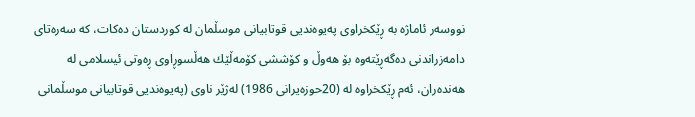نووسەر ئاماژه‌ به‌ ڕێكخراوی په‌یوه‌ندیى قوتابیانى موسڵمان له‌ كوردستان ده‌كات، كه‌ سه‌ره‌تاى دامه‌زراندنى ده‌گه‌ڕێته‌وه‌ بۆ هه‌وڵ‌ و كۆششى كۆمه‌ڵێك هه‌ڵسوڕاوى ڕه‌وتى ئیسلامی له‌ هەنده‌ران، ئه‌م ڕێكخراوه‌ له‌ (20حوزه‌یرانى 1986) له‌ژێر ناوى (په‌یوه‌ندیى قوتابیانى موسڵمانى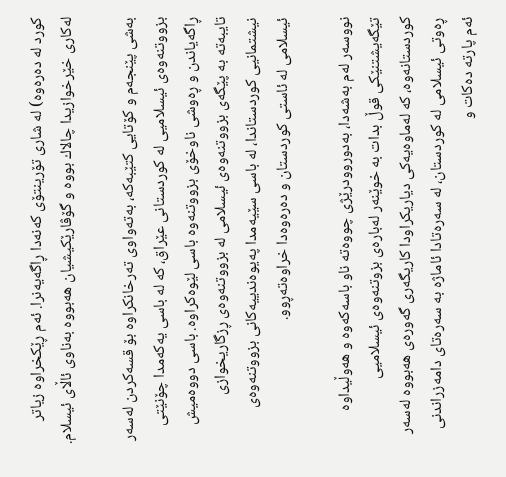كورد له‌ ده‌ره‌وه‌) له‌ شارى تۆرینتۆى كه‌نه‌دا ڕاگه‌یه‌نرا. ئه‌م ڕێكخراوه‌ زیاتر له‌كاری خێرخوازیدا چالاك بووه‌ و گۆڤارێكیشیان هه‌بووه‌ به‌ناوی ئاڵاى ئیسلام.

به‌شى پێنجه‌م و كۆتایی كتێبه‌كه‌، به‌ته‌واوی ته‌رخانكراوه‌ بۆ قسه‌كردن له‌سه‌ر بزووتنه‌وه‌ى ئیسلامیى له‌ كوردستانى عێراق، كه‌ له‌ باسى یه‌كه‌مدا چۆنێتى ڕاگه‌یاندن ‌و ڕه‌وشى ناوخۆى بزووتنه‌وه‌ باسى لێوه‌كراوه‌. باسى دووه‌میش تایبه‌ته‌ به‌ پێگه‌ى بزووتنه‌وه‌ى ئیسلامی له‌ بزووتنه‌وه‌ى ڕزگاریخوازى نیشتمانیى كوردستاندا، له‌ باسى سێیه‌مدا په‌یوه‌ندییه‌كانى بزووتنه‌وه‌ى ئیسلامی له‌ ئاستى كوردستان ‌و ده‌ره‌وه‌دا خراوه‌ته‌ڕوو.

نووسەر له‌م به‌شه‌دا، به‌دوروودرێژی چووەته‌ ناو باسه‌كه‌وه ‌و هه‌وڵیداوه‌ تێگه‌یشتنێكی قوڵ بدات به‌ خوێنه‌ر له‌باره‌ی بزوتنه‌وه‌ی ئیسلامیی كوردستانه‌وه‌، كه‌ له‌ماوه‌یه‌كی دیاریكراودا كاریگه‌ری گه‌وره‌ی هه‌بووه‌ له‌سه‌ر ڕه‌وتی ئیسلامی له‌ كوردستان، له ‌سه‌ره‌تادا ئاماژه‌ به‌ سه‌ره‌تای دامه‌زراندنی ئه‌م پارته‌ ده‌كات و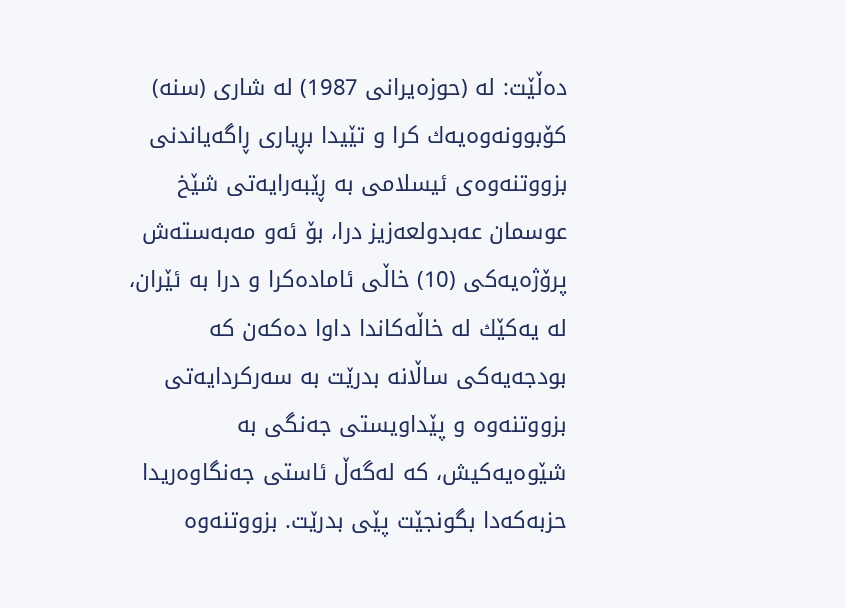ده‌ڵێت: له‌ (حوزه‌یرانى 1987) له‌ شارى (سنه‌) كۆبوونه‌وه‌یه‌ك كرا و تێیدا بڕیارى ڕاگه‌یاندنى بزووتنه‌وه‌ى ئیسلامی به‌ ڕێبه‌رایه‌تى شێخ عوسمان عه‌بدولعه‌زیز درا، بۆ ئه‌و مه‌به‌سته‌ش پرۆژه‌یه‌كى (10) خاڵى ئاماده‌كرا و درا بە ‌ئێران، له ‌یه‌كێك له‌ خاڵه‌كاندا داوا ده‌كه‌ن كه‌ بودجه‌یه‌كى ساڵانه‌ بدرێت به‌ سه‌ركردایه‌تى بزووتنه‌وه‌ و پێداویستى جه‌نگى به‌ شێوه‌یه‌كیش، كه‌ له‌گه‌ڵ ئاستى جه‌نگاوه‌ریدا حزبه‌كه‌دا بگونجێت پێی بدرێت. بزووتنه‌وه‌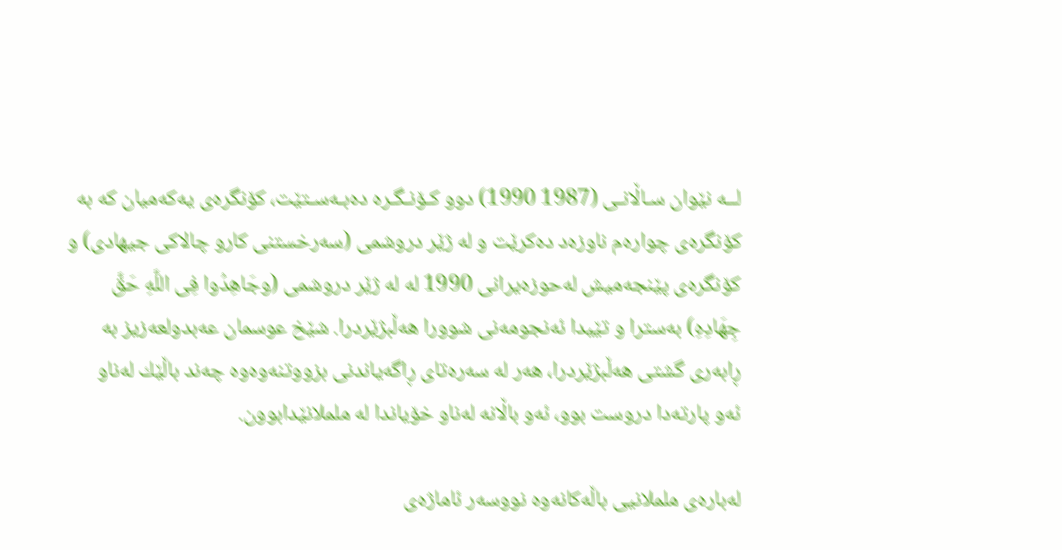لــه‌ نێوان سـاڵانـى (1987 1990) دوو كـۆنـگـره‌ ده‌بـه‌سـتێت، كۆنگره‌ى یه‌كه‌میان كه‌ به‌ كۆنگره‌ى چواره‌م ناوزه‌د ده‌كرێت‌ و له‌ ژێر دروشمى (سه‌رخستنى كار‌و چالاكى جیهادى) و كۆنگره‌ى پێنجه‌میش له‌حوزه‌یرانى 1990 له‌ له‌ ژێر دروشمى (وجَاهِدُوا فِی اللَّهِ حَقَّ جِهَادِهِ) به‌سترا و تێیدا ئه‌نجومه‌نى شوورا هه‌ڵبژێردرا. شێخ عوسمان عه‌بدولعه‌زیز به‌ ڕابه‌رى گشتى هه‌ڵبژێردرا، هه‌ر له‌ سه‌ره‌تاى ڕاگه‌یاندنى بزووتنه‌وه‌وه‌ چه‌ند باڵێك له‌ناو ئه‌و پارته‌دا دروست بوو، ئه‌و باڵانه‌ له‌ناو خۆیاندا له‌ ململانێدابوون.

له‌باره‌ی ململانیی باڵه‌كانه‌وه‌ نووسەر ئاماژه‌ی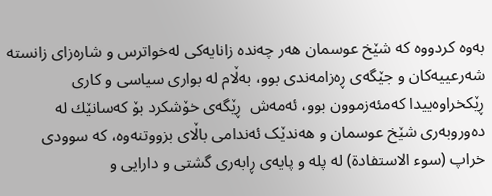به‌وه ‌كردووه‌ كه‌ شێخ عوسمان هه‌ر چه‌نده‌ زانایه‌كى له‌خواترس‌ و شاره‌زاى زانسته‌ شه‌رعییه‌كان‌ و جێگه‌ى ڕه‌زامه‌ندى بوو، به‌ڵام له‌ بوارى سیاسى‌ و كارى ڕێكخراوه‌ییدا كه‌مئه‌زموون بوو، ئه‌مه‌ش  ڕێگه‌ى خۆشكرد بۆ كه‌سانێك له‌ ده‌وروبه‌رى شێخ عوسمان ‌و هه‌ندێک ئه‌ندامى باڵاى بزووتنه‌وه‌، كه‌ سوودى خراپ (سو‌ء الاستفادة) له‌ پله‌ و پایه‌ى ڕابه‌رى گشتى ‌و دارایى ‌و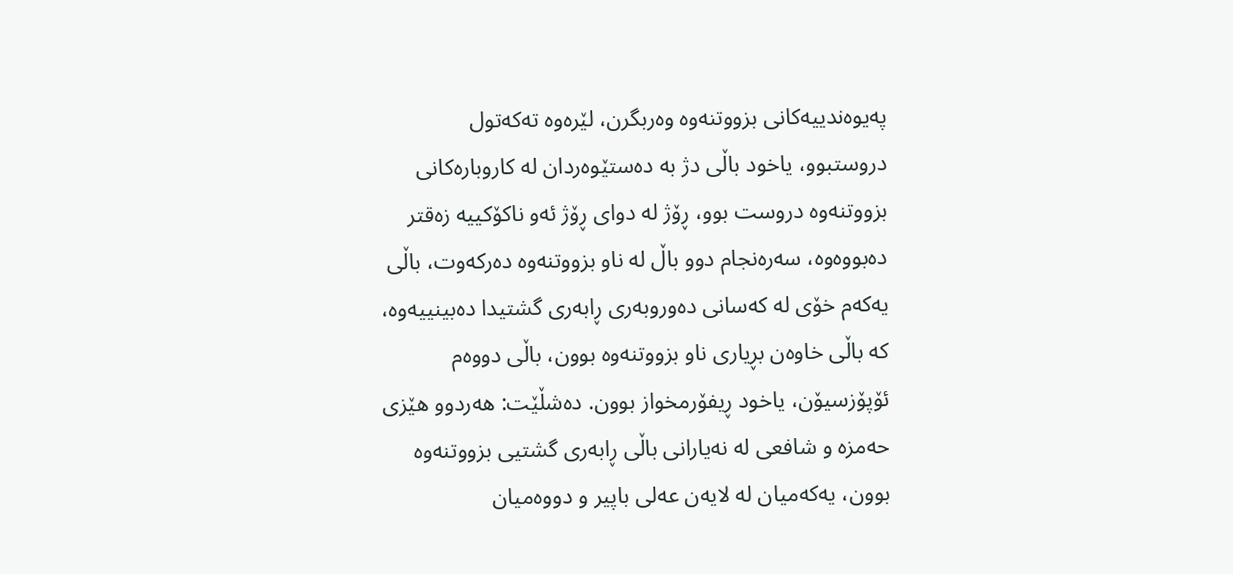په‌یوه‌ندییه‌كانى بزووتنه‌وه‌ وه‌ربگرن، لێره‌وه‌ ته‌كه‌تول دروستبوو، یاخود باڵى دژ به‌ ده‌ستێوه‌ردان له‌ كاروباره‌كانى بزووتنه‌وه‌ دروست بوو، ڕۆژ له‌ دواى ڕۆژ ئه‌و ناكۆكییه‌ زه‌قتر ده‌بووه‌وه‌، سه‌ره‌نجام دوو باڵ له‌ ناو بزووتنه‌وه‌ ده‌ركه‌وت، باڵى یه‌كه‌م خۆى له‌ كه‌سانى ده‌وروبه‌رى ڕابه‌رى گشتیدا ده‌بینییه‌وه‌، كه‌ باڵى خاوه‌ن بڕیارى ناو بزووتنه‌وه‌ بوون، باڵى دووه‌م ئۆپۆزسیۆن، یاخود ڕیفۆرمخواز بوون. دەشڵێت: هه‌ردوو هێزى حه‌مزه‌‌ و شافعى له‌ نه‌یارانى باڵى ڕابه‌رى گشتیى بزووتنه‌وه‌ بوون، یه‌كه‌میان له‌ لایه‌ن عه‌لى باپیر‌ و دووه‌میان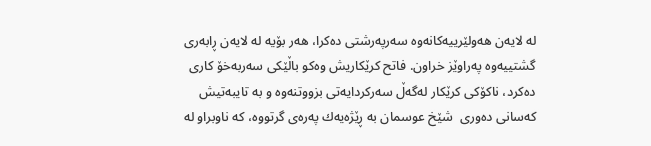له‌ لایه‌ن هه‌ولێرییه‌كانه‌وه‌ سه‌رپه‌رشتى ده‌كرا، هه‌ر بۆیه‌ له‌ لایه‌ن ڕابه‌رى گشتییه‌وه‌ په‌راوێز خراون. فاتح كرێكاريش وه‌كو باڵێكى سه‌ربه‌خۆ كارى ده‌كرد، ناكۆكى كرێكار له‌گه‌ڵ سه‌ركردایه‌تى بزووتنه‌وه‌ ‌و به‌ تایبه‌تیش كه‌سانى ده‌ورى  شێخ عوسمان به‌ ڕێژه‌یه‌ك په‌ره‌ى گرتووه‌، كه‌ ناوبراو له‌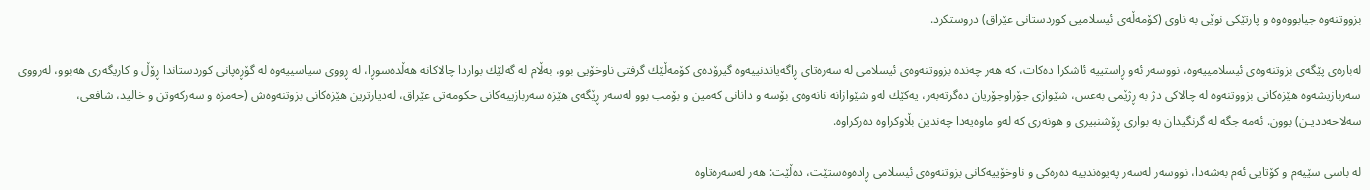بزووتنه‌وه‌ جیابووه‌وه‌‌ و پارتێكى نوێى به‌ ناوى (كۆمه‌ڵه‌ى ئیسلامیى كوردستانى عێراق) دروستكرد.

له‌باره‌ی پێگه‌ی بزوتنه‌وه‌ی ئیسلامییه‌وه‌، نووسەر ئه‌و ڕاستییه‌ ئاشكرا ده‌كات، كه‌ هه‌ر چه‌نده‌ بزووتنه‌وه‌ى ئیسلامى له‌ سه‌ره‌تاى ڕاگه‌یاندنییه‌وه‌ گیرۆده‌ى كۆمه‌ڵێك گرفتى ناوخۆیى بوو، به‌ڵام له‌ گه‌لێك بواردا چالاكانه‌ هه‌ڵده‌سوڕا، له‌ ڕووى سیاسییه‌وه‌ له‌ گۆڕه‌پانى كوردستاندا ڕۆڵ‌ و كاریگه‌رى هه‌بوو، له‌رووی سه‌ربازیشه‌وه‌ هێزه‌كانى بزووتنه‌وه‌ له‌ چالاكى دژ به‌ ڕژێمى به‌عس، شێوازى جۆراوجۆریان ده‌گرته‌به‌ر، یه‌كێك له‌و شێوازانه‌ نانه‌وه‌ى بۆسه ‌‌و دانانى كه‌مین‌ و بۆمب بوو له‌سه‌ر ڕێگه‌ى هێزه‌ سه‌ربازییه‌كانى حكومه‌تى عێراق، له‌دیارترین هێزه‌كانی بزوتنه‌وه‌ش (حه‌مزه‌‌ و سه‌ركه‌وتن‌ و خالید، شافعی، سه‌لاحه‌ددیـن) بوون. ئه‌مه‌ جگه‌ له‌ گرنگیدان به‌ بواری ڕۆشنبیری و هونه‌ری كه‌ له‌و ماوه‌یه‌دا چه‌ندین بڵاوكراوه‌ ده‌ركراوه‌.

له ‌باسی سێیه‌م و كۆتایی ئه‌م به‌شه‌دا، نووسەر له‌سه‌ر په‌یوه‌ندییه‌ ده‌ره‌كی و ناوخۆییه‌كانی بزوتنه‌وه‌ی ئیسلامی ڕاده‌وه‌ستێت، ده‌ڵێت: هه‌ر له‌سه‌ره‌تاوه‌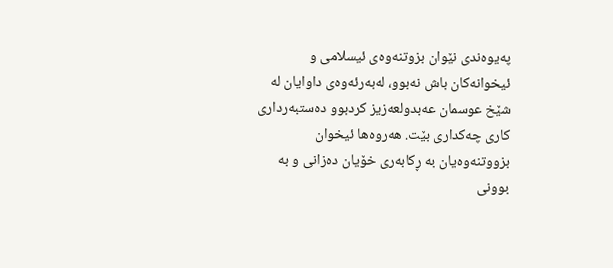په‌یوه‌ندی نێوان بزوتنه‌وه‌ی ئیسلامی و ئیخوانه‌كان باش نه‌بوو، له‌به‌رئه‌وه‌ی داوايان له‌ شێخ عوسمان عه‌بدولعه‌زیز كردبوو ده‌ستبه‌ردارى كارى چه‌كدارى بێت. هه‌روه‌ها ئیخوان بزووتنه‌وه‌یان به‌ ڕكابه‌رى خۆیان ده‌زانى ‌و به‌ بوونى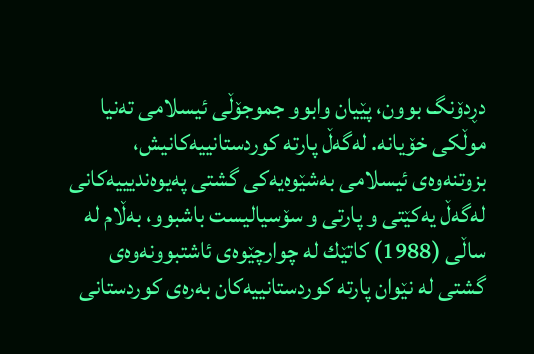دڕدۆنگ بوون، پێیان وابوو جموجۆڵى ئیسلامی تەنیا موڵكى خۆیانه‌. له‌گه‌ڵ پارته‌ كوردستانییه‌كانیش، بزوتنه‌وه‌ی ئیسلامی به‌شێوه‌یه‌كی گشتی په‌یوه‌ندیییه‌كانی له‌گه‌ڵ یه‌كێتی و پارتی و سۆسیالیست باشبوو، به‌ڵام له‌ ساڵى (1988) كاتێك له‌ چوارچێوه‌ى ئاشتبوونه‌وه‌ی گشتی له‌ نێوان پارته‌ كوردستانییه‌كان به‌ره‌ى كوردستانى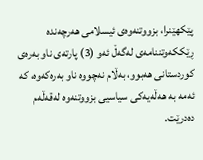پێكهێنرا، بزووتنه‌وه‌ی ئیسلامی هه‌رچه‌نده‌ ڕێککەوتننامه‌ى له‌گه‌ڵ ئه‌و (3) پارته‌ی ناو به‌ره‌ى كوردستانى هه‌بوو، به‌ڵام نه‌چووه‌ ناو به‌ره‌كه‌وه،‌ كه‌ ئه‌مه‌ به‌ هه‌ڵه‌یه‌كى سیاسیى بزووتنه‌وه‌ له‌قه‌ڵه‌م ده‌درێت.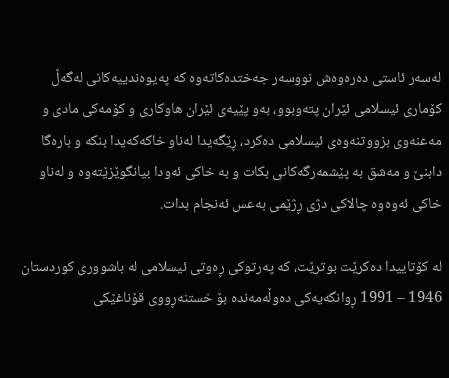له‌سه‌ر ئاستی ده‌ره‌وه‌ش نووسەر جه‌ختده‌كاته‌وه‌ كه‌ په‌یوه‌ندییه‌كانی له‌گه‌ڵ كۆماری ئیسلامی ئێران پته‌وبوو، به‌و پێیه‌ی ئێران هاوكاری ‌و كۆمه‌كى مادى ‌و مه‌عنه‌وى بزووتنه‌وه‌ى ئیسلامی ده‌كرد، ڕێگه‌يدا له‌ناو خاكه‌كه‌یدا بنكه‌‌ و باره‌گا دابنێ‌ و مه‌شق به‌ پێشمه‌رگه‌كانى بكات‌ و به‌ خاكى ئه‌ودا بیانگوێزێته‌وه‌ و له‌ناو خاكى ئه‌وه‌وه‌ چالاكى دژى ڕژێمى به‌عس ئه‌نجام بدات.

له ‌كۆتاییدا ده‌كرێت بوترێت، كه‌ په‌رتوكی ڕه‌وتى ئیسلامی له‌ باشوورى كوردستان 1946 – 1991 ڕوانگەیەکی دەوڵەمەندە بۆ خستنەڕووى قۆناغێكی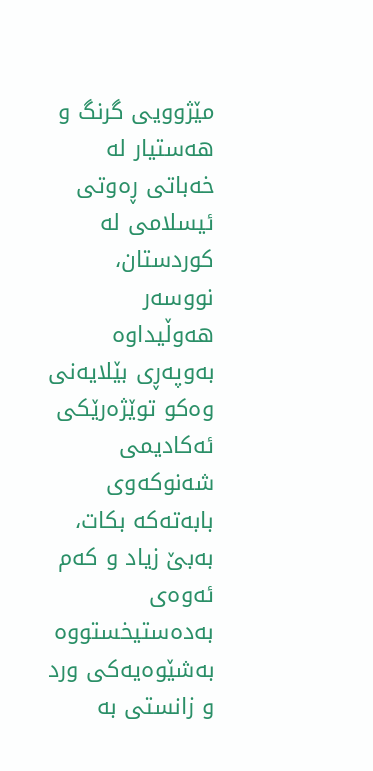مێژوویی گرنگ و هه‌ستیار له‌ خه‌باتی ڕه‌وتی ئیسلامی له‌ كوردستان، نووسەر هه‌وڵیداوه‌ به‌وپه‌ڕی بێلایه‌نی وه‌كو توێژه‌رێكی ئه‌كادیمی شه‌نوكه‌وی بابه‌ته‌كه‌ بكات، به‌بێ زیاد و كه‌م ئه‌وه‌ی به‌ده‌ستیخستووه‌ به‌شێوه‌یه‌كی ورد و زانستی به‌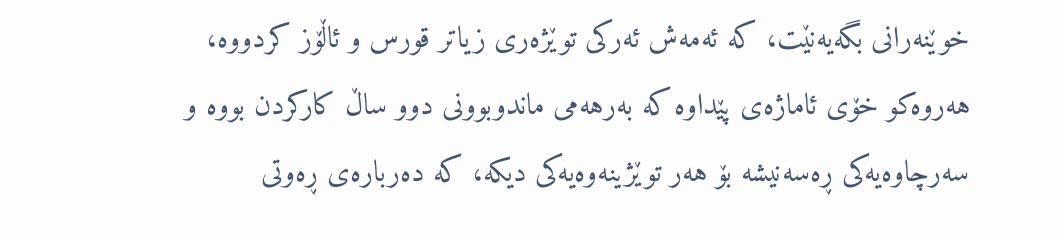خوێنه‌رانی بگه‌یه‌نێت، كه‌ ئه‌مه‌ش ئه‌ركی توێژه‌ری زیاتر قورس و ئاڵۆز كردووه‌، هه‌روه‌كو خۆی ئاماژه‌ی پێداوه‌ كه‌ به‌رهه‌مى ماندوبوونى دوو ساڵ كاركردن بووه‌ و سه‌رچاوه‌یه‌كى ڕه‌سه‌نیشه‌ بۆ هه‌ر توێژینه‌وه‌یه‌كى دیكه،‌ كه‌ ده‌رباره‌ى ڕه‌وتى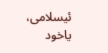ئیسلامی، یاخود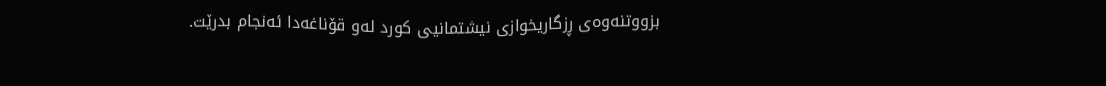بزووتنه‌وه‌ى ڕزگاریخوازى نیشتمانیى كورد له‌و قۆناغه‌دا ئه‌نجام بدرێت.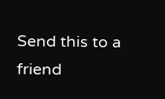Send this to a friend